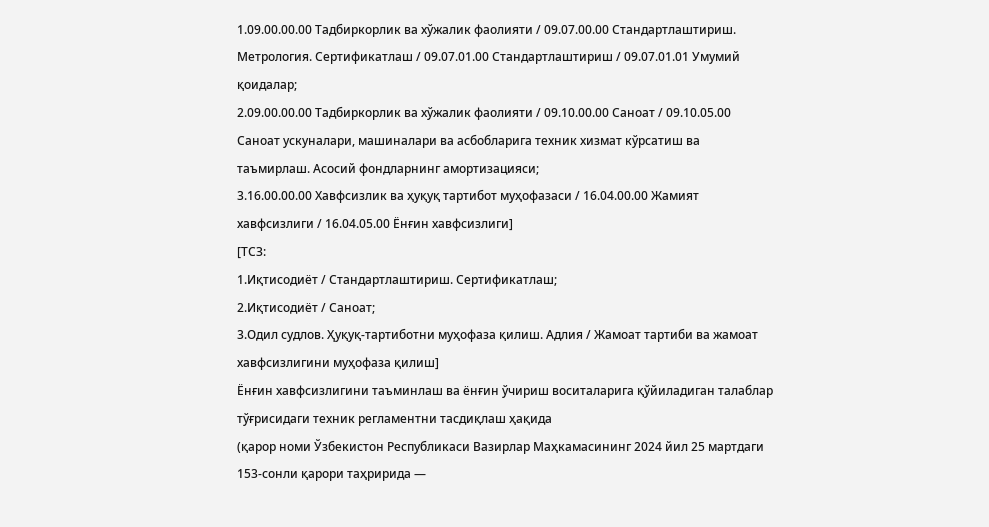1.09.00.00.00 Тадбиркорлик ва хўжалик фаолияти / 09.07.00.00 Стандартлаштириш. Метрология. Сертификатлаш / 09.07.01.00 Стандартлаштириш / 09.07.01.01 Умумий қоидалар;
2.09.00.00.00 Тадбиркорлик ва хўжалик фаолияти / 09.10.00.00 Саноат / 09.10.05.00 Саноат ускуналари, машиналари ва асбобларига техник хизмат кўрсатиш ва таъмирлаш. Асосий фондларнинг амортизацияси;
3.16.00.00.00 Хавфсизлик ва ҳуқуқ тартибот муҳофазаси / 16.04.00.00 Жамият хавфсизлиги / 16.04.05.00 Ёнғин хавфсизлиги]
[ТСЗ:
1.Иқтисодиёт / Стандартлаштириш. Сертификатлаш;
2.Иқтисодиёт / Саноат;
3.Одил судлов. Ҳуқуқ-тартиботни муҳофаза қилиш. Адлия / Жамоат тартиби ва жамоат хавфсизлигини муҳофаза қилиш]
Ёнғин хавфсизлигини таъминлаш ва ёнғин ўчириш воситаларига қўйиладиган талаблар тўғрисидаги техник регламентни тасдиқлаш ҳақида
(қарор номи Ўзбекистон Республикаси Вазирлар Маҳкамасининг 2024 йил 25 мартдаги 153-сонли қарори таҳририда —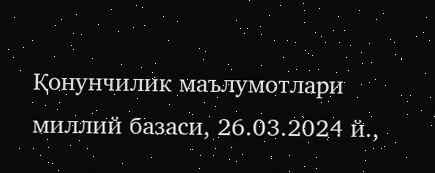Қонунчилик маълумотлари миллий базаси, 26.03.2024 й.,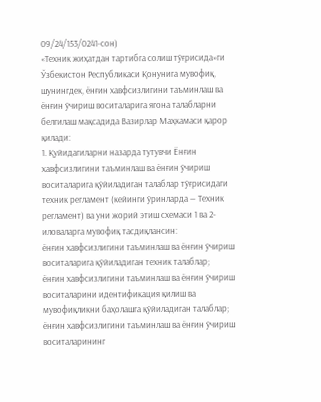09/24/153/0241-сон)
«Техник жиҳатдан тартибга солиш тўғрисида»ги Ўзбекистон Республикаси Қонунига мувофиқ, шунингдек, ёнғин хавфсизлигини таъминлаш ва ёнғин ўчириш воситаларига ягона талабларни белгилаш мақсадида Вазирлар Маҳкамаси қарор қилади:
1. Қуйидагиларни назарда тутувчи Ёнғин хавфсизлигини таъминлаш ва ёнғин ўчириш воситаларига қўйиладиган талаблар тўғрисидаги техник регламент (кейинги ўринларда — Техник регламент) ва уни жорий этиш схемаси 1 ва 2-иловаларга мувофиқ тасдиқлансин:
ёнғин хавфсизлигини таъминлаш ва ёнғин ўчириш воситаларига қўйиладиган техник талаблар;
ёнғин хавфсизлигини таъминлаш ва ёнғин ўчириш воситаларини идентификация қилиш ва мувофиқликни баҳолашга қўйиладиган талаблар;
ёнғин хавфсизлигини таъминлаш ва ёнғин ўчириш воситаларининг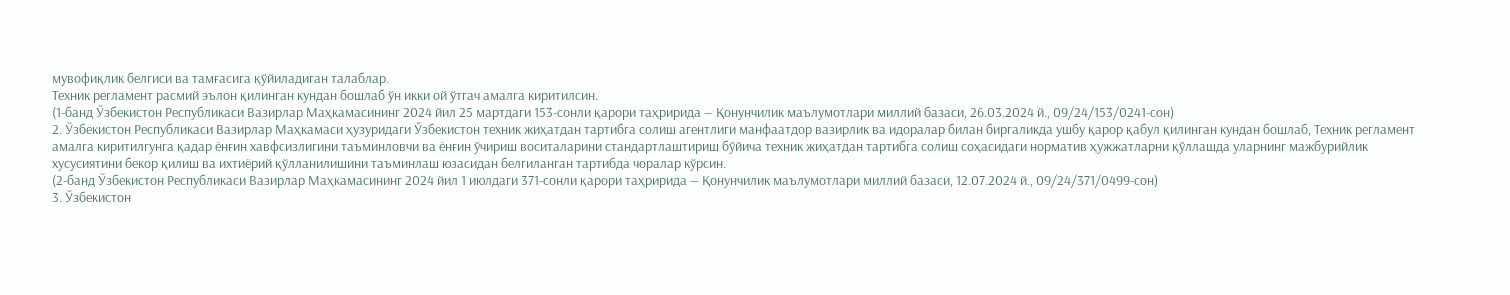мувофиқлик белгиси ва тамғасига қўйиладиган талаблар.
Техник регламент расмий эълон қилинган кундан бошлаб ўн икки ой ўтгач амалга киритилсин.
(1-банд Ўзбекистон Республикаси Вазирлар Маҳкамасининг 2024 йил 25 мартдаги 153-сонли қарори таҳририда — Қонунчилик маълумотлари миллий базаси, 26.03.2024 й., 09/24/153/0241-сон)
2. Ўзбекистон Республикаси Вазирлар Маҳкамаси ҳузуридаги Ўзбекистон техник жиҳатдан тартибга солиш агентлиги манфаатдор вазирлик ва идоралар билан биргаликда ушбу қарор қабул қилинган кундан бошлаб, Техник регламент амалга киритилгунга қадар ёнғин хавфсизлигини таъминловчи ва ёнғин ўчириш воситаларини стандартлаштириш бўйича техник жиҳатдан тартибга солиш соҳасидаги норматив ҳужжатларни қўллашда уларнинг мажбурийлик хусусиятини бекор қилиш ва ихтиёрий қўлланилишини таъминлаш юзасидан белгиланган тартибда чоралар кўрсин.
(2-банд Ўзбекистон Республикаси Вазирлар Маҳкамасининг 2024 йил 1 июлдаги 371-сонли қарори таҳририда — Қонунчилик маълумотлари миллий базаси, 12.07.2024 й., 09/24/371/0499-сон)
3. Ўзбекистон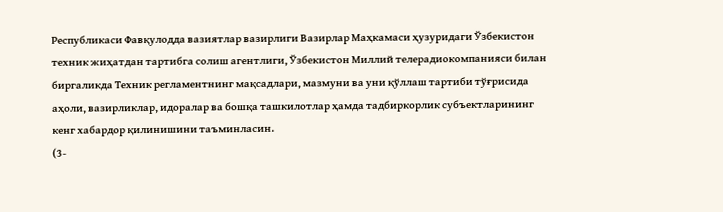Республикаси Фавқулодда вазиятлар вазирлиги Вазирлар Маҳкамаси ҳузуридаги Ўзбекистон техник жиҳатдан тартибга солиш агентлиги, Ўзбекистон Миллий телерадиокомпанияси билан биргаликда Техник регламентнинг мақсадлари, мазмуни ва уни қўллаш тартиби тўғрисида аҳоли, вазирликлар, идоралар ва бошқа ташкилотлар ҳамда тадбиркорлик субъектларининг кенг хабардор қилинишини таъминласин.
(3-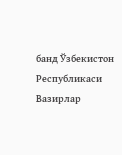банд Ўзбекистон Республикаси Вазирлар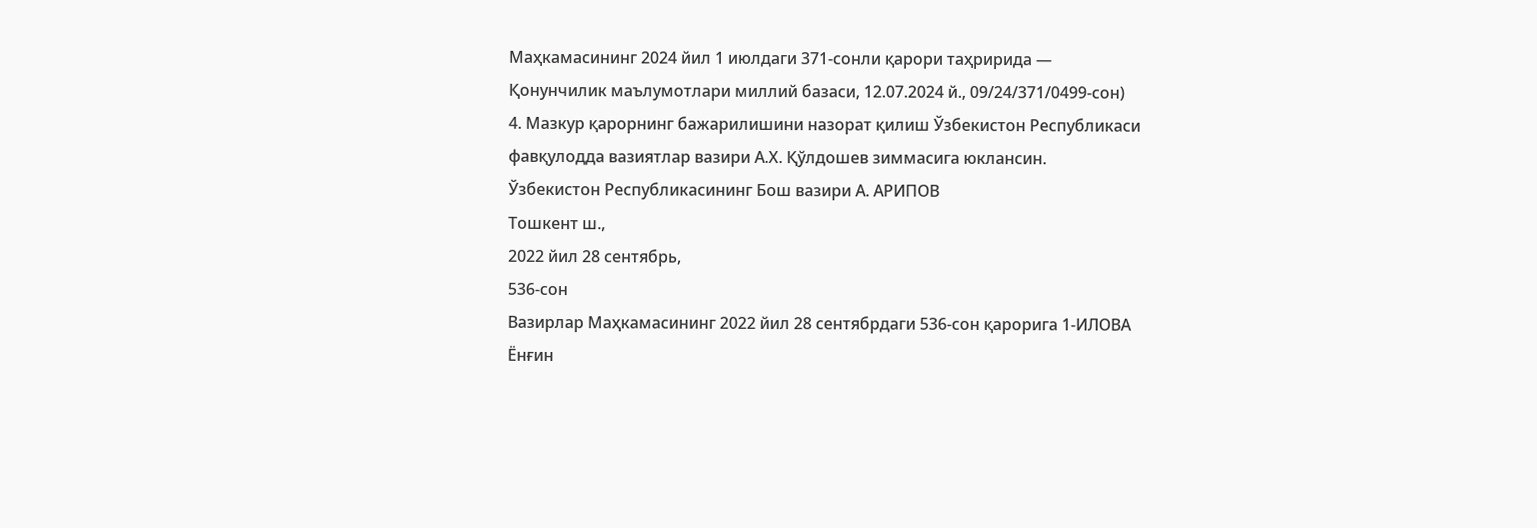Маҳкамасининг 2024 йил 1 июлдаги 371-сонли қарори таҳририда — Қонунчилик маълумотлари миллий базаси, 12.07.2024 й., 09/24/371/0499-сон)
4. Мазкур қарорнинг бажарилишини назорат қилиш Ўзбекистон Республикаси фавқулодда вазиятлар вазири А.Х. Қўлдошев зиммасига юклансин.
Ўзбекистон Республикасининг Бош вазири А. АРИПОВ
Тошкент ш.,
2022 йил 28 сентябрь,
536-сон
Вазирлар Маҳкамасининг 2022 йил 28 сентябрдаги 536-сон қарорига 1-ИЛОВА
Ёнғин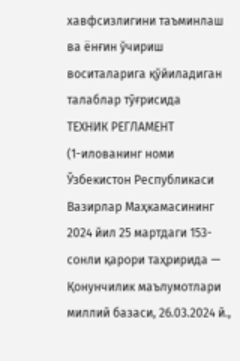хавфсизлигини таъминлаш ва ёнғин ўчириш воситаларига қўйиладиган талаблар тўғрисида
ТЕХНИК РЕГЛАМЕНТ
(1-илованинг номи Ўзбекистон Республикаси Вазирлар Маҳкамасининг 2024 йил 25 мартдаги 153-сонли қарори таҳририда — Қонунчилик маълумотлари миллий базаси, 26.03.2024 й.,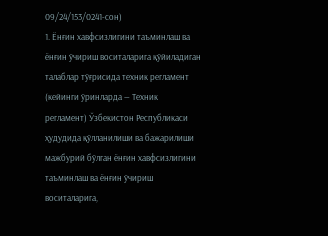09/24/153/0241-сон)
1. Ёнғин хавфсизлигини таъминлаш ва ёнғин ўчириш воситаларига қўйиладиган талаблар тўғрисида техник регламент (кейинги ўринларда — Техник регламент) Ўзбекистон Республикаси ҳудудида қўлланилиши ва бажарилиши мажбурий бўлган ёнғин хавфсизлигини таъминлаш ва ёнғин ўчириш воситаларига,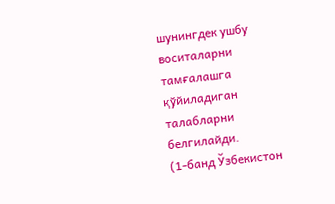шунингдек ушбу воситаларни тамғалашга қўйиладиган талабларни белгилайди.
(1-банд Ўзбекистон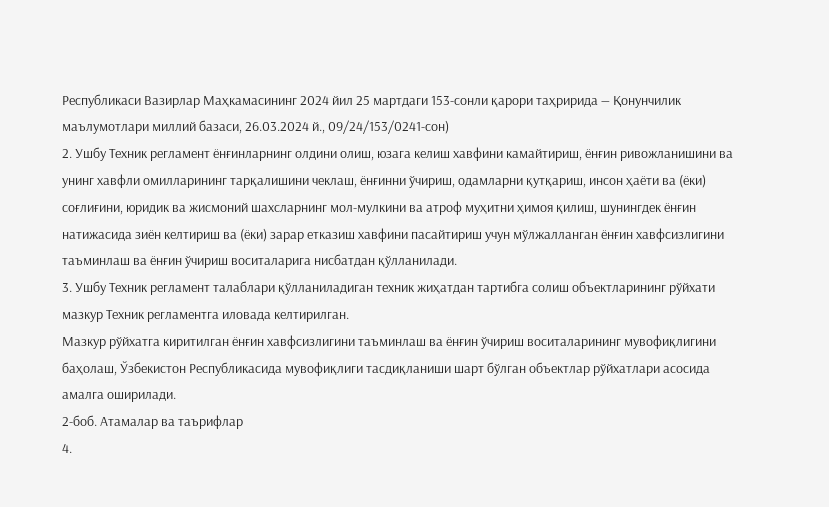Республикаси Вазирлар Маҳкамасининг 2024 йил 25 мартдаги 153-сонли қарори таҳририда — Қонунчилик маълумотлари миллий базаси, 26.03.2024 й., 09/24/153/0241-сон)
2. Ушбу Техник регламент ёнғинларнинг олдини олиш, юзага келиш хавфини камайтириш, ёнғин ривожланишини ва унинг хавфли омилларининг тарқалишини чеклаш, ёнғинни ўчириш, одамларни қутқариш, инсон ҳаёти ва (ёки) соғлиғини, юридик ва жисмоний шахсларнинг мол-мулкини ва атроф муҳитни ҳимоя қилиш, шунингдек ёнғин натижасида зиён келтириш ва (ёки) зарар етказиш хавфини пасайтириш учун мўлжалланган ёнғин хавфсизлигини таъминлаш ва ёнғин ўчириш воситаларига нисбатдан қўлланилади.
3. Ушбу Техник регламент талаблари қўлланиладиган техник жиҳатдан тартибга солиш объектларининг рўйхати мазкур Техник регламентга иловада келтирилган.
Мазкур рўйхатга киритилган ёнғин хавфсизлигини таъминлаш ва ёнғин ўчириш воситаларининг мувофиқлигини баҳолаш, Ўзбекистон Республикасида мувофиқлиги тасдиқланиши шарт бўлган объектлар рўйхатлари асосида амалга оширилади.
2-боб. Атамалар ва таърифлар
4.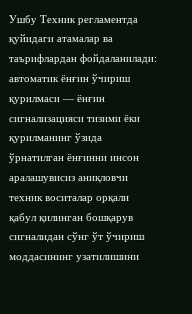Ушбу Техник регламентда қуйидаги атамалар ва таърифлардан фойдаланилади:
автоматик ёнғин ўчириш қурилмаси — ёнғин сигнализацияси тизими ёки қурилманинг ўзида ўрнатилган ёнғинни инсон аралашувисиз аниқловчи техник воситалар орқали қабул қилинган бошқарув сигналидан сўнг ўт ўчириш моддасининг узатилишини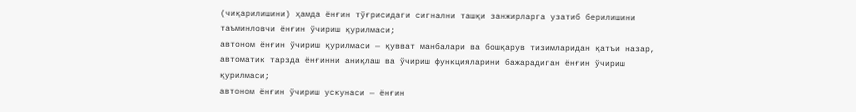(чиқарилишини) ҳамда ёнғин тўғрисидаги сигнални ташқи занжирларга узатиб берилишини таъминловчи ёнғин ўчириш қурилмаси;
автоном ёнғин ўчириш қурилмаси — қувват манбалари ва бошқарув тизимларидан қатъи назар, автоматик тарзда ёнғинни аниқлаш ва ўчириш функцияларини бажарадиган ёнғин ўчириш қурилмаси;
автоном ёнғин ўчириш ускунаси — ёнғин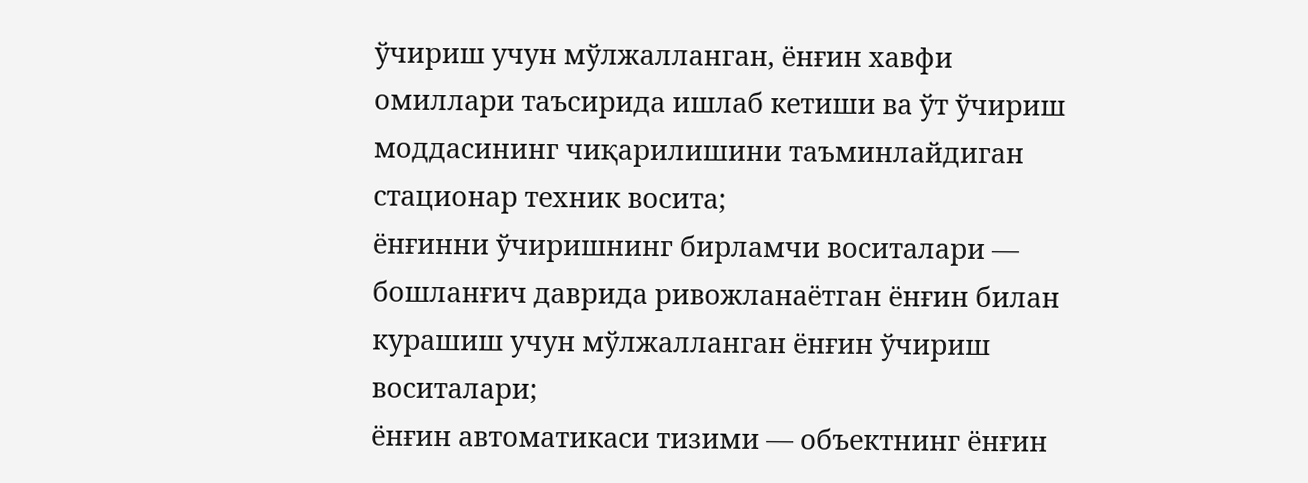ўчириш учун мўлжалланган, ёнғин хавфи омиллари таъсирида ишлаб кетиши ва ўт ўчириш моддасининг чиқарилишини таъминлайдиган стационар техник восита;
ёнғинни ўчиришнинг бирламчи воситалари — бошланғич даврида ривожланаётган ёнғин билан курашиш учун мўлжалланган ёнғин ўчириш воситалари;
ёнғин автоматикаси тизими — объектнинг ёнғин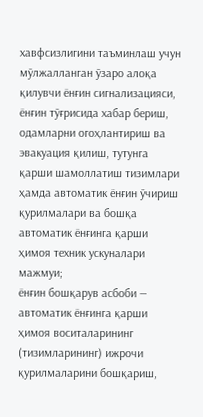хавфсизлигини таъминлаш учун мўлжалланган ўзаро алоқа қилувчи ёнғин сигнализацияси, ёнғин тўғрисида хабар бериш, одамларни огоҳлантириш ва эвакуация қилиш, тутунга қарши шамоллатиш тизимлари ҳамда автоматик ёнғин ўчириш қурилмалари ва бошқа автоматик ёнғинга қарши ҳимоя техник ускуналари мажмуи;
ёнғин бошқарув асбоби — автоматик ёнғинга қарши ҳимоя воситаларининг (тизимларининг) ижрочи қурилмаларини бошқариш,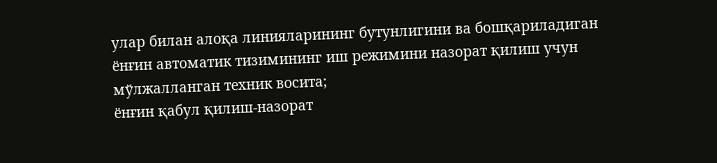улар билан алоқа линияларининг бутунлигини ва бошқариладиган ёнғин автоматик тизимининг иш режимини назорат қилиш учун мўлжалланган техник восита;
ёнғин қабул қилиш-назорат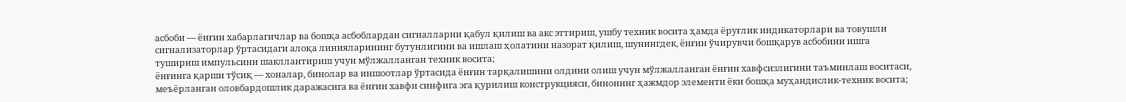асбоби — ёнғин хабарлагичлар ва бошқа асбоблардан сигналларни қабул қилиш ва акс эттириш, ушбу техник восита ҳамда ёруғлик индикаторлари ва товушли сигнализаторлар ўртасидаги алоқа линияларининг бутунлигини ва ишлаш ҳолатини назорат қилиш, шунингдек, ёнғин ўчирувчи бошқарув асбобини ишга тушириш импульсини шакллантириш учун мўлжалланган техник восита;
ёнғинга қарши тўсиқ — хоналар, бинолар ва иншоотлар ўртасида ёнғин тарқалишини олдини олиш учун мўлжалланган ёнғин хавфсизлигини таъминлаш воситаси, меъёрланган оловбардошлик даражасига ва ёнғин хавфи синфига эга қурилиш конструкцияси, бинонинг ҳажмдор элементи ёки бошқа муҳандислик-техник восита;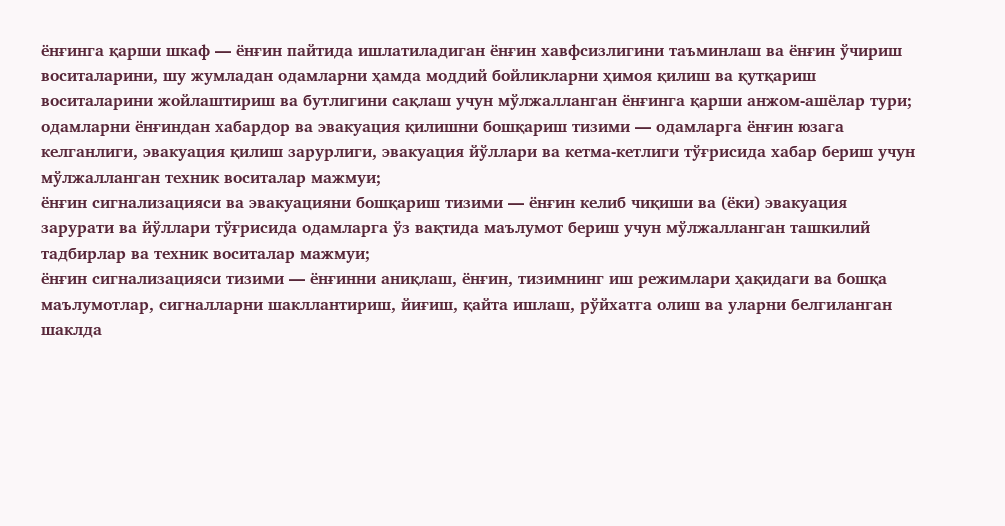ёнғинга қарши шкаф — ёнғин пайтида ишлатиладиган ёнғин хавфсизлигини таъминлаш ва ёнғин ўчириш воситаларини, шу жумладан одамларни ҳамда моддий бойликларни ҳимоя қилиш ва қутқариш воситаларини жойлаштириш ва бутлигини сақлаш учун мўлжалланган ёнғинга қарши анжом-ашёлар тури;
одамларни ёнғиндан хабардор ва эвакуация қилишни бошқариш тизими — одамларга ёнғин юзага келганлиги, эвакуация қилиш зарурлиги, эвакуация йўллари ва кетма-кетлиги тўғрисида хабар бериш учун мўлжалланган техник воситалар мажмуи;
ёнғин сигнализацияси ва эвакуацияни бошқариш тизими — ёнғин келиб чиқиши ва (ёки) эвакуация зарурати ва йўллари тўғрисида одамларга ўз вақтида маълумот бериш учун мўлжалланган ташкилий тадбирлар ва техник воситалар мажмуи;
ёнғин сигнализацияси тизими — ёнғинни аниқлаш, ёнғин, тизимнинг иш режимлари ҳақидаги ва бошқа маълумотлар, сигналларни шакллантириш, йиғиш, қайта ишлаш, рўйхатга олиш ва уларни белгиланган шаклда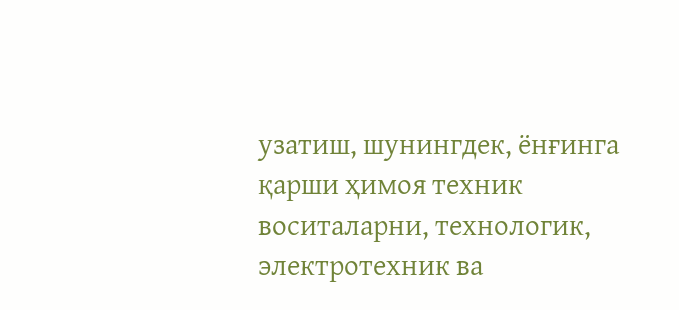узатиш, шунингдек, ёнғинга қарши ҳимоя техник воситаларни, технологик, электротехник ва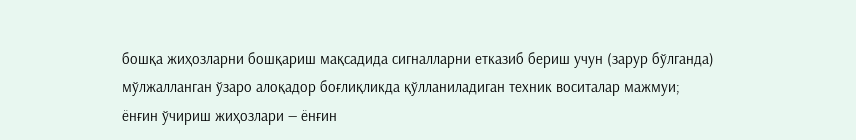бошқа жиҳозларни бошқариш мақсадида сигналларни етказиб бериш учун (зарур бўлганда) мўлжалланган ўзаро алоқадор боғлиқликда қўлланиладиган техник воситалар мажмуи;
ёнғин ўчириш жиҳозлари — ёнғин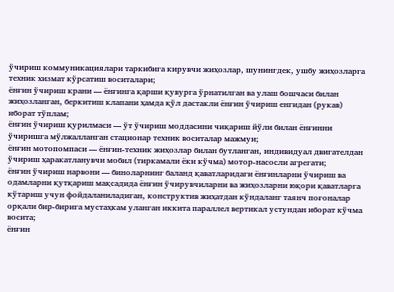ўчириш коммуникациялари таркибига кирувчи жиҳозлар, шунингдек, ушбу жиҳозларга техник хизмат кўрсатиш воситалари;
ёнғин ўчириш крани — ёнғинга қарши қувурга ўрнатилган ва улаш бошчаси билан жиҳозланган, беркитиш клапани ҳамда қўл дастакли ёнғин ўчириш енгидан (рукав) иборат тўплам;
ёнғин ўчириш қурилмаси — ўт ўчириш моддасини чиқариш йўли билан ёнғинни ўчиришга мўлжалланган стационар техник воситалар мажмуи;
ёнғин мотопомпаси — ёнғин-техник жиҳозлар билан бутланган, индивидуал двигателдан ўчириш ҳаракатланувчи мобил (тиркамали ёки кўчма) мотор-насосли агрегати;
ёнғин ўчириш нарвони — биноларнинг баланд қаватларидаги ёнғинларни ўчириш ва одамларни қутқариш мақсадида ёнғин ўчирувчиларни ва жиҳозларни юқори қаватларга кўтариш учун фойдаланиладиган, конструктив жиҳатдан кўндаланг таянч поғоналар орқали бир-бирига мустаҳкам уланган иккита параллел вертикал устундан иборат кўчма восита;
ёнғин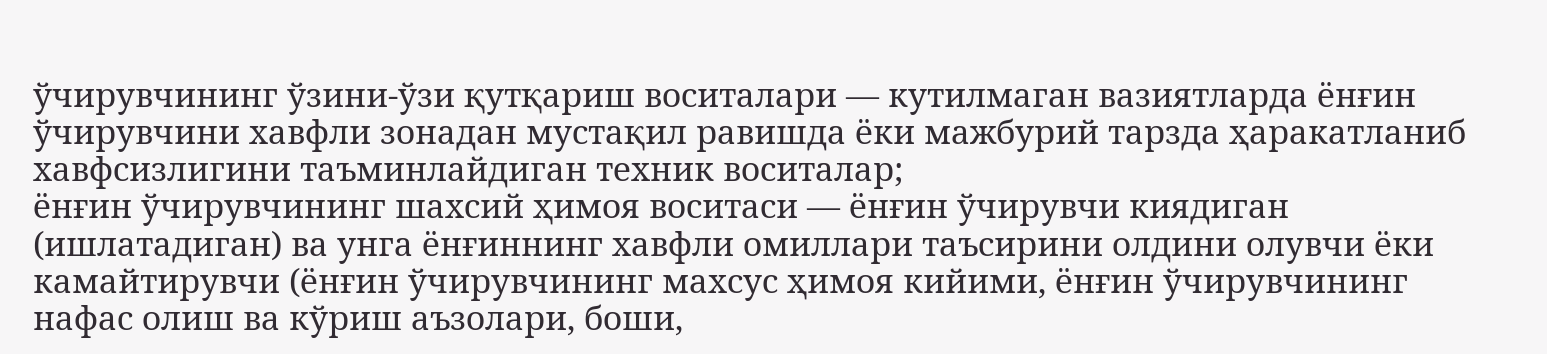ўчирувчининг ўзини-ўзи қутқариш воситалари — кутилмаган вазиятларда ёнғин ўчирувчини хавфли зонадан мустақил равишда ёки мажбурий тарзда ҳаракатланиб хавфсизлигини таъминлайдиган техник воситалар;
ёнғин ўчирувчининг шахсий ҳимоя воситаси — ёнғин ўчирувчи киядиган (ишлатадиган) ва унга ёнғиннинг хавфли омиллари таъсирини олдини олувчи ёки камайтирувчи (ёнғин ўчирувчининг махсус ҳимоя кийими, ёнғин ўчирувчининг нафас олиш ва кўриш аъзолари, боши,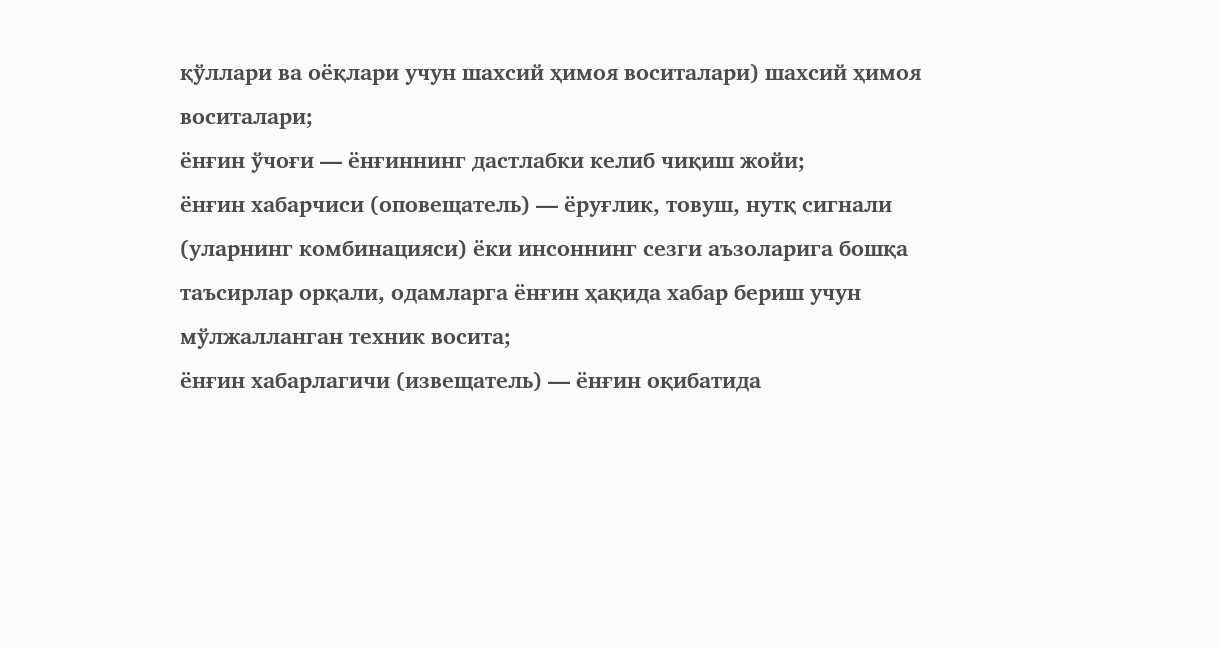қўллари ва оёқлари учун шахсий ҳимоя воситалари) шахсий ҳимоя воситалари;
ёнғин ўчоғи — ёнғиннинг дастлабки келиб чиқиш жойи;
ёнғин хабарчиси (оповещатель) — ёруғлик, товуш, нутқ сигнали (уларнинг комбинацияси) ёки инсоннинг сезги аъзоларига бошқа таъсирлар орқали, одамларга ёнғин ҳақида хабар бериш учун мўлжалланган техник восита;
ёнғин хабарлагичи (извещатель) — ёнғин оқибатида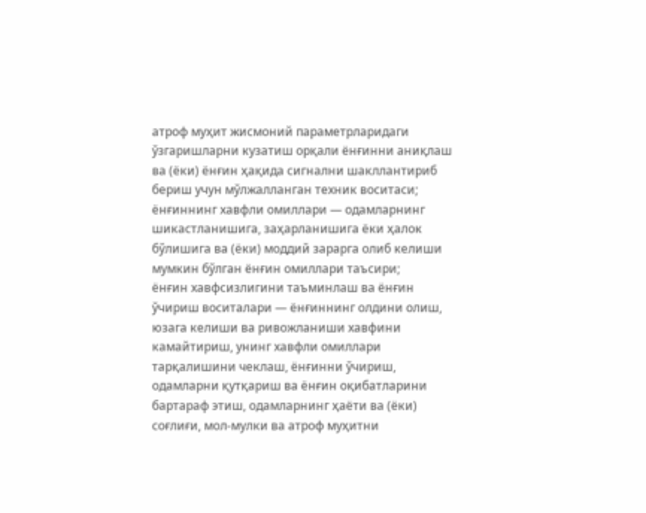атроф муҳит жисмоний параметрларидаги ўзгаришларни кузатиш орқали ёнғинни аниқлаш ва (ёки) ёнғин ҳақида сигнални шакллантириб бериш учун мўлжалланган техник воситаси;
ёнғиннинг хавфли омиллари — одамларнинг шикастланишига, заҳарланишига ёки ҳалок бўлишига ва (ёки) моддий зарарга олиб келиши мумкин бўлган ёнғин омиллари таъсири;
ёнғин хавфсизлигини таъминлаш ва ёнғин ўчириш воситалари — ёнғиннинг олдини олиш, юзага келиши ва ривожланиши хавфини камайтириш, унинг хавфли омиллари тарқалишини чеклаш, ёнғинни ўчириш, одамларни қутқариш ва ёнғин оқибатларини бартараф этиш, одамларнинг ҳаёти ва (ёки) соғлиғи, мол-мулки ва атроф муҳитни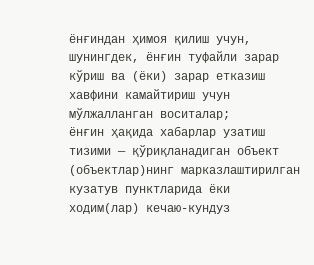ёнғиндан ҳимоя қилиш учун, шунингдек, ёнғин туфайли зарар кўриш ва (ёки) зарар етказиш хавфини камайтириш учун мўлжалланган воситалар;
ёнғин ҳақида хабарлар узатиш тизими — қўриқланадиган объект (объектлар)нинг марказлаштирилган кузатув пунктларида ёки ходим(лар) кечаю-кундуз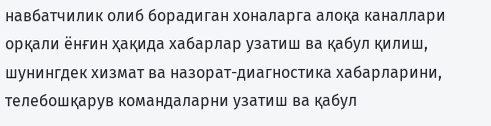навбатчилик олиб борадиган хоналарга алоқа каналлари орқали ёнғин ҳақида хабарлар узатиш ва қабул қилиш, шунингдек хизмат ва назорат-диагностика хабарларини, телебошқарув командаларни узатиш ва қабул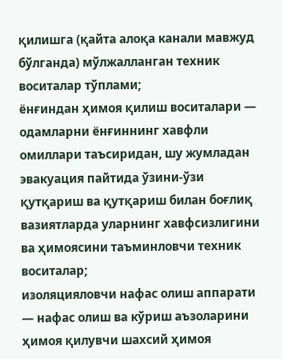қилишга (қайта алоқа канали мавжуд бўлганда) мўлжалланган техник воситалар тўплами;
ёнғиндан ҳимоя қилиш воситалари — одамларни ёнғиннинг хавфли омиллари таъсиридан, шу жумладан эвакуация пайтида ўзини-ўзи қутқариш ва қутқариш билан боғлиқ вазиятларда уларнинг хавфсизлигини ва ҳимоясини таъминловчи техник воситалар;
изоляцияловчи нафас олиш аппарати — нафас олиш ва кўриш аъзоларини ҳимоя қилувчи шахсий ҳимоя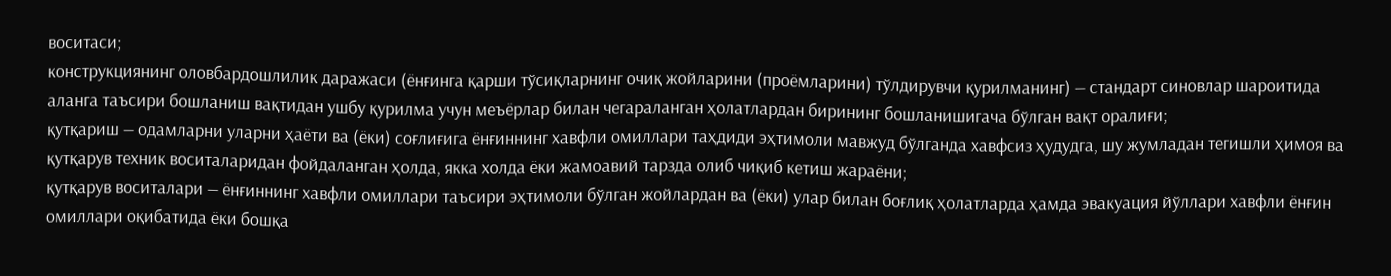воситаси;
конструкциянинг оловбардошлилик даражаси (ёнғинга қарши тўсиқларнинг очиқ жойларини (проёмларини) тўлдирувчи қурилманинг) — стандарт синовлар шароитида аланга таъсири бошланиш вақтидан ушбу қурилма учун меъёрлар билан чегараланган ҳолатлардан бирининг бошланишигача бўлган вақт оралиғи;
қутқариш — одамларни уларни ҳаёти ва (ёки) соғлиғига ёнғиннинг хавфли омиллари таҳдиди эҳтимоли мавжуд бўлганда хавфсиз ҳудудга, шу жумладан тегишли ҳимоя ва қутқарув техник воситаларидан фойдаланган ҳолда, якка холда ёки жамоавий тарзда олиб чиқиб кетиш жараёни;
қутқарув воситалари — ёнғиннинг хавфли омиллари таъсири эҳтимоли бўлган жойлардан ва (ёки) улар билан боғлиқ ҳолатларда ҳамда эвакуация йўллари хавфли ёнғин омиллари оқибатида ёки бошқа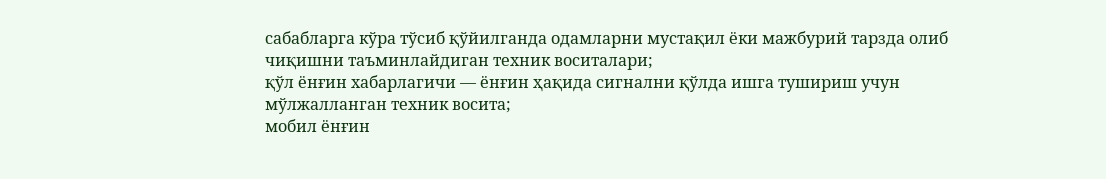сабабларга кўра тўсиб қўйилганда одамларни мустақил ёки мажбурий тарзда олиб чиқишни таъминлайдиган техник воситалари;
қўл ёнғин хабарлагичи — ёнғин ҳақида сигнални қўлда ишга тушириш учун мўлжалланган техник восита;
мобил ёнғин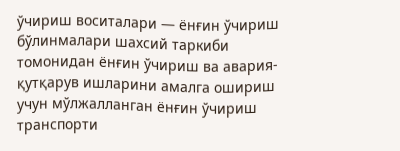ўчириш воситалари — ёнғин ўчириш бўлинмалари шахсий таркиби томонидан ёнғин ўчириш ва авария-қутқарув ишларини амалга ошириш учун мўлжалланган ёнғин ўчириш транспорти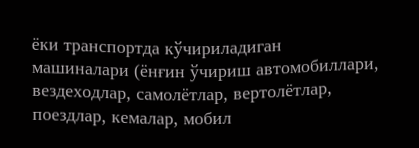ёки транспортда кўчириладиган машиналари (ёнғин ўчириш автомобиллари, вездеходлар, самолётлар, вертолётлар, поездлар, кемалар, мобил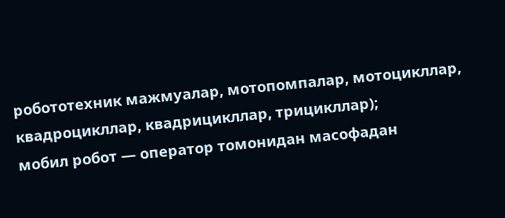робототехник мажмуалар, мотопомпалар, мотоцикллар, квадроцикллар, квадрицикллар, трицикллар);
мобил робот — оператор томонидан масофадан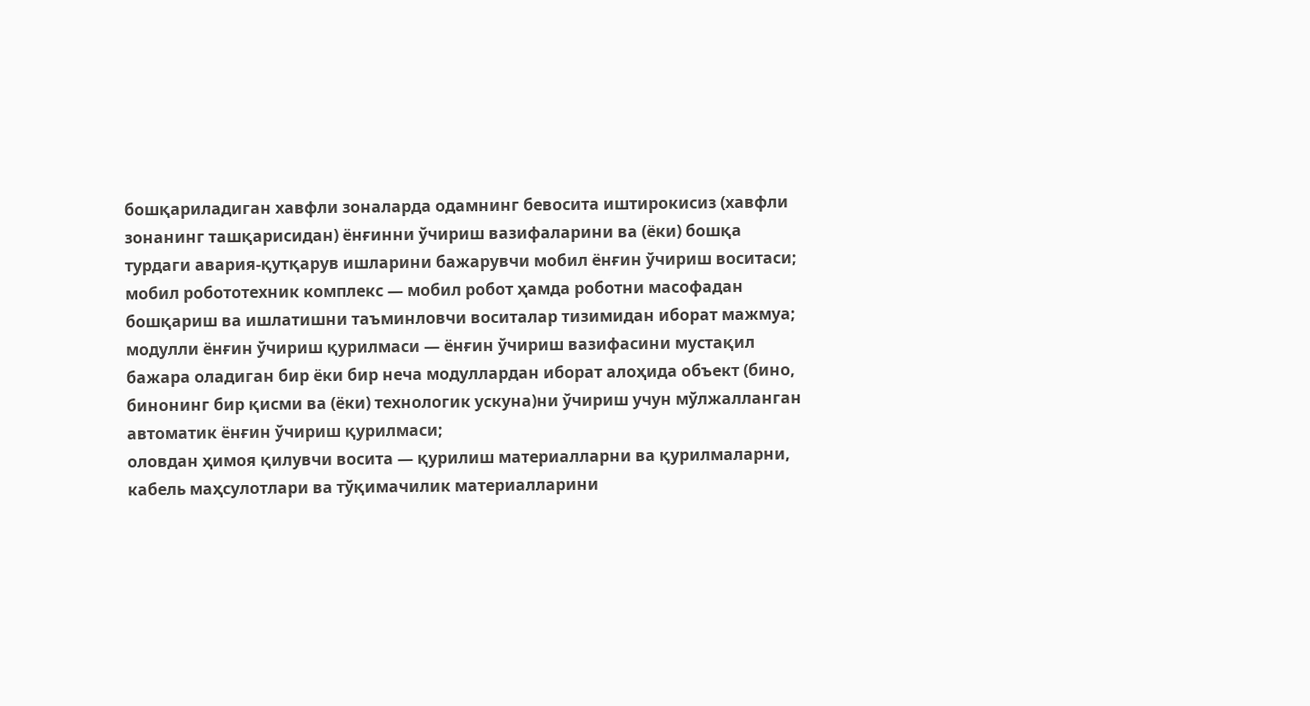бошқариладиган хавфли зоналарда одамнинг бевосита иштирокисиз (хавфли зонанинг ташқарисидан) ёнғинни ўчириш вазифаларини ва (ёки) бошқа турдаги авария-қутқарув ишларини бажарувчи мобил ёнғин ўчириш воситаси;
мобил робототехник комплекс — мобил робот ҳамда роботни масофадан бошқариш ва ишлатишни таъминловчи воситалар тизимидан иборат мажмуа;
модулли ёнғин ўчириш қурилмаси — ёнғин ўчириш вазифасини мустақил бажара оладиган бир ёки бир неча модуллардан иборат алоҳида объект (бино, бинонинг бир қисми ва (ёки) технологик ускуна)ни ўчириш учун мўлжалланган автоматик ёнғин ўчириш қурилмаси;
оловдан ҳимоя қилувчи восита — қурилиш материалларни ва қурилмаларни, кабель маҳсулотлари ва тўқимачилик материалларини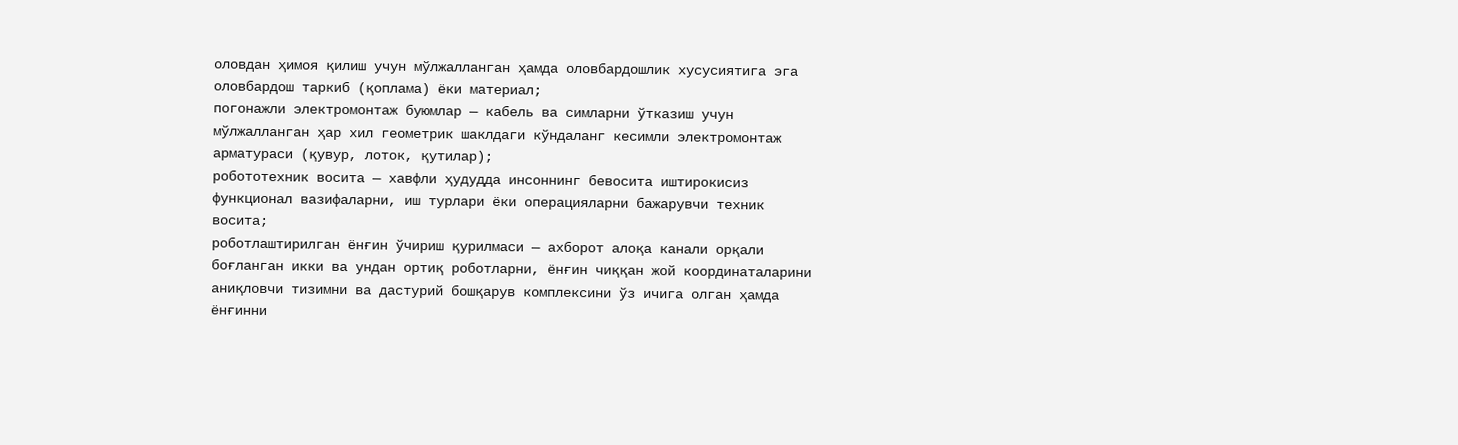оловдан ҳимоя қилиш учун мўлжалланган ҳамда оловбардошлик хусусиятига эга оловбардош таркиб (қоплама) ёки материал;
погонажли электромонтаж буюмлар — кабель ва симларни ўтказиш учун мўлжалланган ҳар хил геометрик шаклдаги кўндаланг кесимли электромонтаж арматураси (қувур, лоток, қутилар);
робототехник восита — хавфли ҳудудда инсоннинг бевосита иштирокисиз функционал вазифаларни, иш турлари ёки операцияларни бажарувчи техник восита;
роботлаштирилган ёнғин ўчириш қурилмаси — ахборот алоқа канали орқали боғланган икки ва ундан ортиқ роботларни, ёнғин чиққан жой координаталарини аниқловчи тизимни ва дастурий бошқарув комплексини ўз ичига олган ҳамда ёнғинни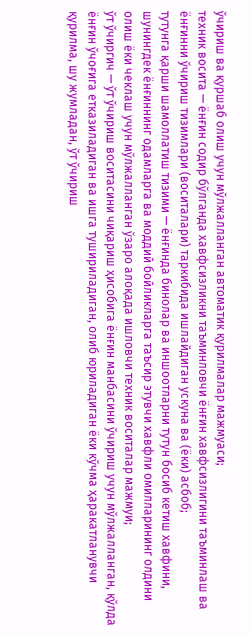ўчириш ва қуршаб олиш учун мўлжалланган автоматик қурилмалар мажмуаси;
техник восита — ёнғин содир бўлганда хавфсизликни таъминловчи ёнғин хавфсизлигини таъминлаш ва ёнғинни ўчириш тизимлари (воситалари) таркибида ишлайдиган ускуна ва (ёки) асбоб;
тутунга қарши шамоллатиш тизими — ёнғинда бинолар ва иншоотларни тутун босиб кетиш хавфини, шунингдек ёнғиннинг одамларга ва моддий бойликларга таъсир этувчи хавфли омилларининг олдини олиш ёки чеклаш учун мўлжалланган ўзаро алоқада ишловчи техник воситалар мажмуи;
ўт ўчиргич — ўт ўчириш воситасини чиқариш ҳисобига ёнғин манбасини ўчириш учун мўлжалланган, қўлда ёнғин ўчоғига етказиладиган ва ишга тушириладиган, олиб юриладиган ёки кўчма ҳаракатланувчи қурилма, шу жумладан, ўт ўчириш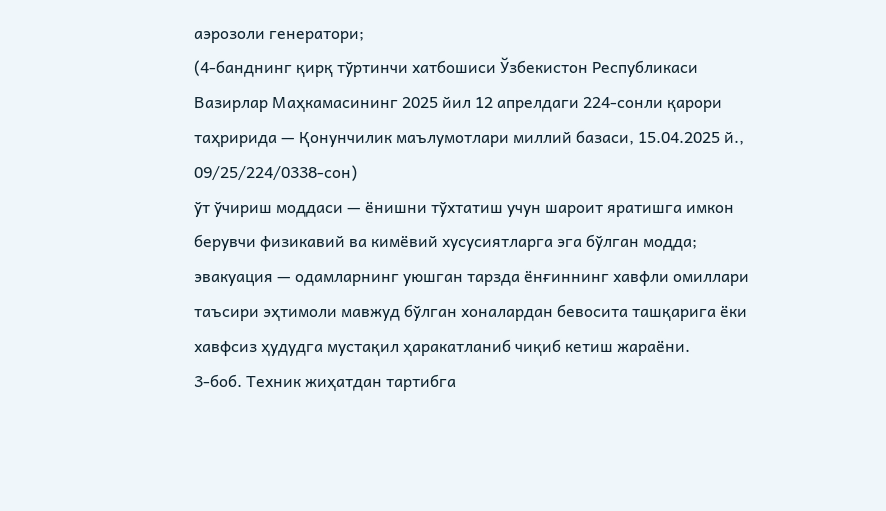аэрозоли генератори;
(4-банднинг қирқ тўртинчи хатбошиси Ўзбекистон Республикаси Вазирлар Маҳкамасининг 2025 йил 12 апрелдаги 224-сонли қарори таҳририда — Қонунчилик маълумотлари миллий базаси, 15.04.2025 й., 09/25/224/0338-сон)
ўт ўчириш моддаси — ёнишни тўхтатиш учун шароит яратишга имкон берувчи физикавий ва кимёвий хусусиятларга эга бўлган модда;
эвакуация — одамларнинг уюшган тарзда ёнғиннинг хавфли омиллари таъсири эҳтимоли мавжуд бўлган хоналардан бевосита ташқарига ёки хавфсиз ҳудудга мустақил ҳаракатланиб чиқиб кетиш жараёни.
3-боб. Техник жиҳатдан тартибга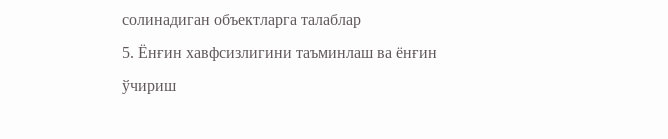солинадиган объектларга талаблар
5. Ёнғин хавфсизлигини таъминлаш ва ёнғин ўчириш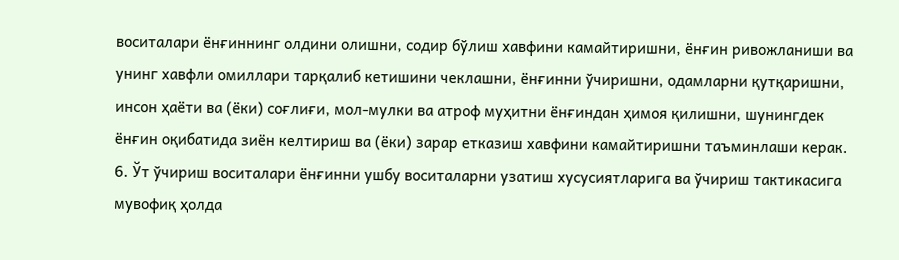воситалари ёнғиннинг олдини олишни, содир бўлиш хавфини камайтиришни, ёнғин ривожланиши ва унинг хавфли омиллари тарқалиб кетишини чеклашни, ёнғинни ўчиришни, одамларни қутқаришни, инсон ҳаёти ва (ёки) соғлиғи, мол-мулки ва атроф муҳитни ёнғиндан ҳимоя қилишни, шунингдек ёнғин оқибатида зиён келтириш ва (ёки) зарар етказиш хавфини камайтиришни таъминлаши керак.
6. Ўт ўчириш воситалари ёнғинни ушбу воситаларни узатиш хусусиятларига ва ўчириш тактикасига мувофиқ ҳолда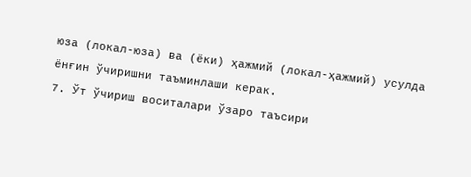юза (локал-юза) ва (ёки) ҳажмий (локал-ҳажмий) усулда ёнғин ўчиришни таъминлаши керак.
7. Ўт ўчириш воситалари ўзаро таъсири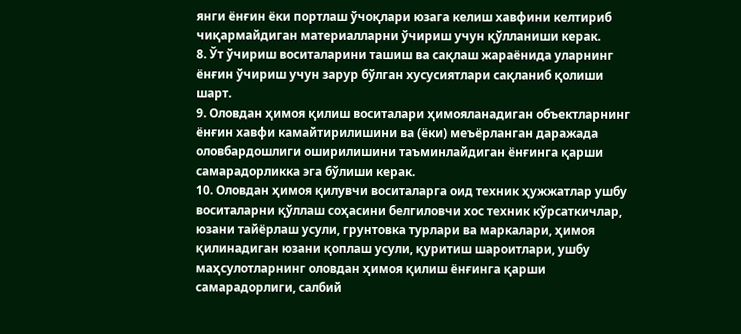янги ёнғин ёки портлаш ўчоқлари юзага келиш хавфини келтириб чиқармайдиган материалларни ўчириш учун қўлланиши керак.
8. Ўт ўчириш воситаларини ташиш ва сақлаш жараёнида уларнинг ёнғин ўчириш учун зарур бўлган хусусиятлари сақланиб қолиши шарт.
9. Оловдан ҳимоя қилиш воситалари ҳимояланадиган объектларнинг ёнғин хавфи камайтирилишини ва (ёки) меъёрланган даражада оловбардошлиги оширилишини таъминлайдиган ёнғинга қарши самарадорликка эга бўлиши керак.
10. Оловдан ҳимоя қилувчи воситаларга оид техник ҳужжатлар ушбу воситаларни қўллаш соҳасини белгиловчи хос техник кўрсаткичлар, юзани тайёрлаш усули, грунтовка турлари ва маркалари, ҳимоя қилинадиган юзани қоплаш усули, қуритиш шароитлари, ушбу маҳсулотларнинг оловдан ҳимоя қилиш ёнғинга қарши самарадорлиги, салбий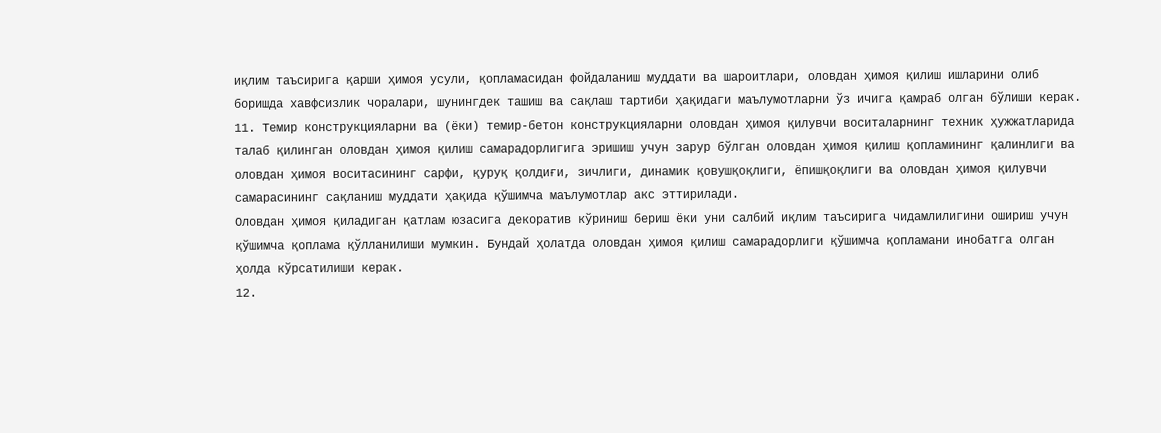иқлим таъсирига қарши ҳимоя усули, қопламасидан фойдаланиш муддати ва шароитлари, оловдан ҳимоя қилиш ишларини олиб боришда хавфсизлик чоралари, шунингдек ташиш ва сақлаш тартиби ҳақидаги маълумотларни ўз ичига қамраб олган бўлиши керак.
11. Темир конструкцияларни ва (ёки) темир-бетон конструкцияларни оловдан ҳимоя қилувчи воситаларнинг техник ҳужжатларида талаб қилинган оловдан ҳимоя қилиш самарадорлигига эришиш учун зарур бўлган оловдан ҳимоя қилиш қопламининг қалинлиги ва оловдан ҳимоя воситасининг сарфи, қуруқ қолдиғи, зичлиги, динамик қовушқоқлиги, ёпишқоқлиги ва оловдан ҳимоя қилувчи самарасининг сақланиш муддати ҳақида қўшимча маълумотлар акс эттирилади.
Оловдан ҳимоя қиладиган қатлам юзасига декоратив кўриниш бериш ёки уни салбий иқлим таъсирига чидамлилигини ошириш учун қўшимча қоплама қўлланилиши мумкин. Бундай ҳолатда оловдан ҳимоя қилиш самарадорлиги қўшимча қопламани инобатга олган ҳолда кўрсатилиши керак.
12.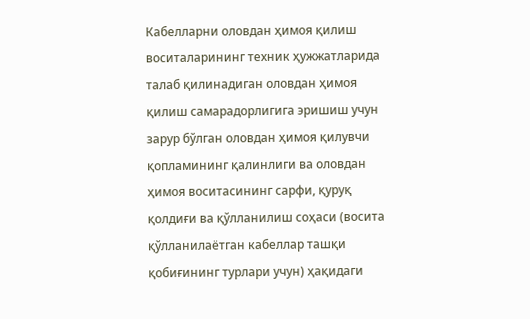Кабелларни оловдан ҳимоя қилиш воситаларининг техник ҳужжатларида талаб қилинадиган оловдан ҳимоя қилиш самарадорлигига эришиш учун зарур бўлган оловдан ҳимоя қилувчи қопламининг қалинлиги ва оловдан ҳимоя воситасининг сарфи, қуруқ қолдиғи ва қўлланилиш соҳаси (восита қўлланилаётган кабеллар ташқи қобиғининг турлари учун) ҳақидаги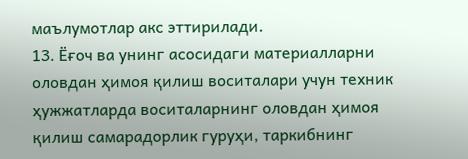маълумотлар акс эттирилади.
13. Ёғоч ва унинг асосидаги материалларни оловдан ҳимоя қилиш воситалари учун техник ҳужжатларда воситаларнинг оловдан ҳимоя қилиш самарадорлик гуруҳи, таркибнинг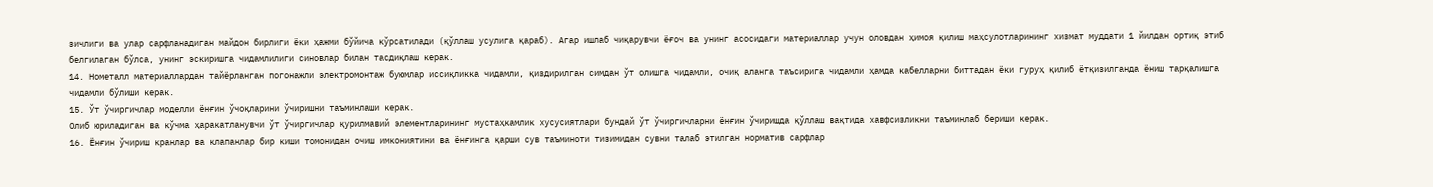зичлиги ва улар сарфланадиган майдон бирлиги ёки ҳажми бўйича кўрсатилади (қўллаш усулига қараб). Агар ишлаб чиқарувчи ёғоч ва унинг асосидаги материаллар учун оловдан ҳимоя қилиш маҳсулотларининг хизмат муддати 1 йилдан ортиқ этиб белгилаган бўлса, унинг эскиришга чидамлилиги синовлар билан тасдиқлаш керак.
14. Нометалл материаллардан тайёрланган погонажли электромонтаж буюмлар иссиқликка чидамли, қиздирилган симдан ўт олишга чидамли, очиқ аланга таъсирига чидамли ҳамда кабелларни биттадан ёки гуруҳ қилиб ётқизилганда ёниш тарқалишга чидамли бўлиши керак.
15. Ўт ўчиргичлар моделли ёнғин ўчоқларини ўчиришни таъминлаши керак.
Олиб юриладиган ва кўчма ҳаракатланувчи ўт ўчиргичлар қурилмавий элементларининг мустаҳкамлик хусусиятлари бундай ўт ўчиргичларни ёнғин ўчиришда қўллаш вақтида хавфсизликни таъминлаб бериши керак.
16. Ёнғин ўчириш кранлар ва клапанлар бир киши томонидан очиш имкониятини ва ёнғинга қарши сув таъминоти тизимидан сувни талаб этилган норматив сарфлар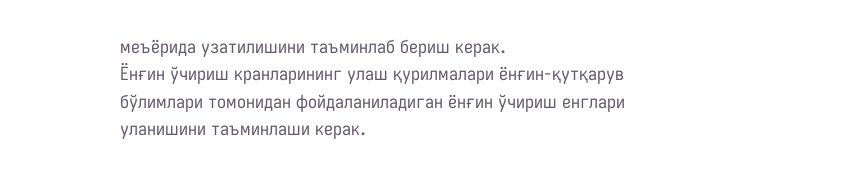меъёрида узатилишини таъминлаб бериш керак.
Ёнғин ўчириш кранларининг улаш қурилмалари ёнғин-қутқарув бўлимлари томонидан фойдаланиладиган ёнғин ўчириш енглари уланишини таъминлаши керак.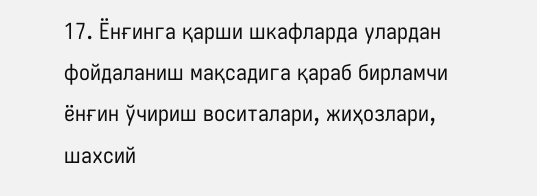17. Ёнғинга қарши шкафларда улардан фойдаланиш мақсадига қараб бирламчи ёнғин ўчириш воситалари, жиҳозлари, шахсий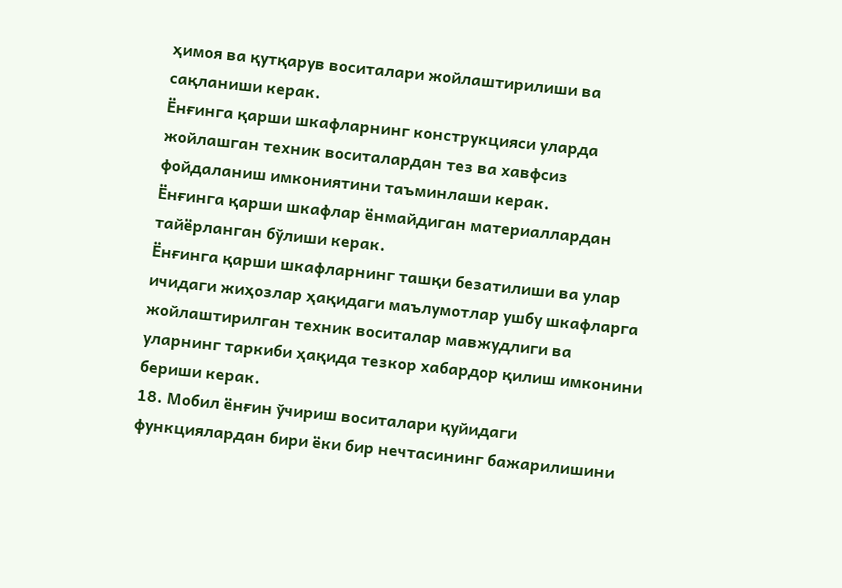ҳимоя ва қутқарув воситалари жойлаштирилиши ва сақланиши керак.
Ёнғинга қарши шкафларнинг конструкцияси уларда жойлашган техник воситалардан тез ва хавфсиз фойдаланиш имкониятини таъминлаши керак.
Ёнғинга қарши шкафлар ёнмайдиган материаллардан тайёрланган бўлиши керак.
Ёнғинга қарши шкафларнинг ташқи безатилиши ва улар ичидаги жиҳозлар ҳақидаги маълумотлар ушбу шкафларга жойлаштирилган техник воситалар мавжудлиги ва уларнинг таркиби ҳақида тезкор хабардор қилиш имконини бериши керак.
18. Мобил ёнғин ўчириш воситалари қуйидаги функциялардан бири ёки бир нечтасининг бажарилишини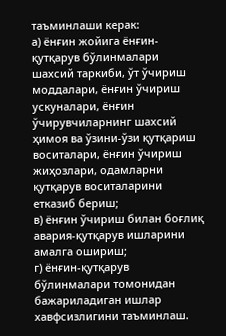таъминлаши керак:
а) ёнғин жойига ёнғин-қутқарув бўлинмалари шахсий таркиби, ўт ўчириш моддалари, ёнғин ўчириш ускуналари, ёнғин ўчирувчиларнинг шахсий ҳимоя ва ўзини-ўзи қутқариш воситалари, ёнғин ўчириш жиҳозлари, одамларни қутқарув воситаларини етказиб бериш;
в) ёнғин ўчириш билан боғлиқ авария-қутқарув ишларини амалга ошириш;
г) ёнғин-қутқарув бўлинмалари томонидан бажариладиган ишлар хавфсизлигини таъминлаш.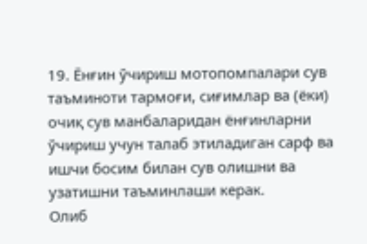19. Ёнғин ўчириш мотопомпалари сув таъминоти тармоғи, сиғимлар ва (ёки) очиқ сув манбаларидан ёнғинларни ўчириш учун талаб этиладиган сарф ва ишчи босим билан сув олишни ва узатишни таъминлаши керак.
Олиб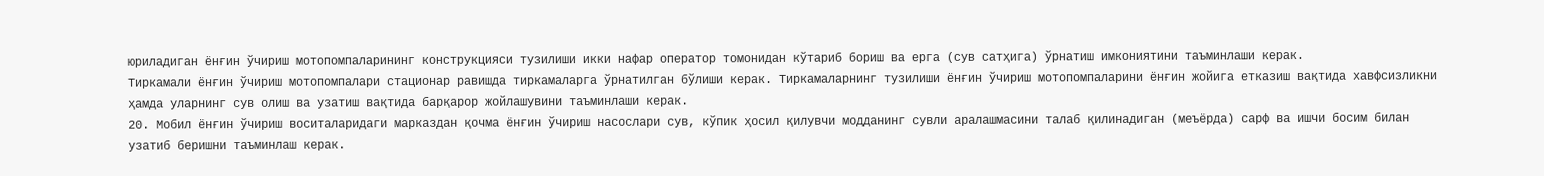юриладиган ёнғин ўчириш мотопомпаларининг конструкцияси тузилиши икки нафар оператор томонидан кўтариб бориш ва ерга (сув сатҳига) ўрнатиш имкониятини таъминлаши керак.
Тиркамали ёнғин ўчириш мотопомпалари стационар равишда тиркамаларга ўрнатилган бўлиши керак. Тиркамаларнинг тузилиши ёнғин ўчириш мотопомпаларини ёнғин жойига етказиш вақтида хавфсизликни ҳамда уларнинг сув олиш ва узатиш вақтида барқарор жойлашувини таъминлаши керак.
20. Мобил ёнғин ўчириш воситаларидаги марказдан қочма ёнғин ўчириш насослари сув, кўпик ҳосил қилувчи модданинг сувли аралашмасини талаб қилинадиган (меъёрда) сарф ва ишчи босим билан узатиб беришни таъминлаш керак.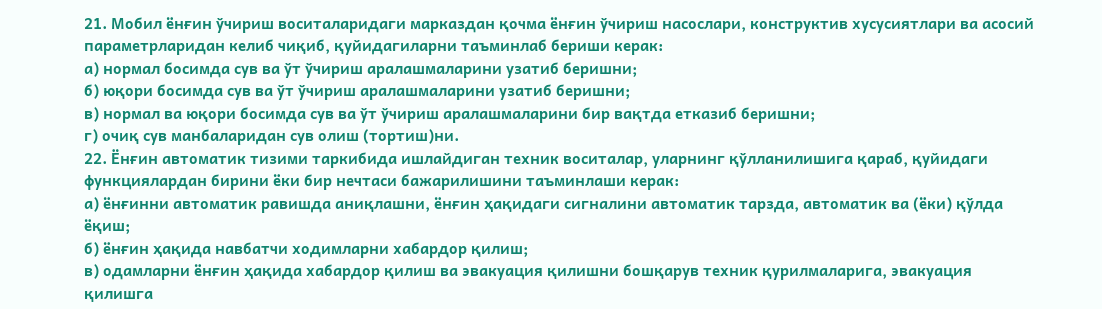21. Мобил ёнғин ўчириш воситаларидаги марказдан қочма ёнғин ўчириш насослари, конструктив хусусиятлари ва асосий параметрларидан келиб чиқиб, қуйидагиларни таъминлаб бериши керак:
а) нормал босимда сув ва ўт ўчириш аралашмаларини узатиб беришни;
б) юқори босимда сув ва ўт ўчириш аралашмаларини узатиб беришни;
в) нормал ва юқори босимда сув ва ўт ўчириш аралашмаларини бир вақтда етказиб беришни;
г) очиқ сув манбаларидан сув олиш (тортиш)ни.
22. Ёнғин автоматик тизими таркибида ишлайдиган техник воситалар, уларнинг қўлланилишига қараб, қуйидаги функциялардан бирини ёки бир нечтаси бажарилишини таъминлаши керак:
а) ёнғинни автоматик равишда аниқлашни, ёнғин ҳақидаги сигналини автоматик тарзда, автоматик ва (ёки) қўлда ёқиш;
б) ёнғин ҳақида навбатчи ходимларни хабардор қилиш;
в) одамларни ёнғин ҳақида хабардор қилиш ва эвакуация қилишни бошқарув техник қурилмаларига, эвакуация қилишга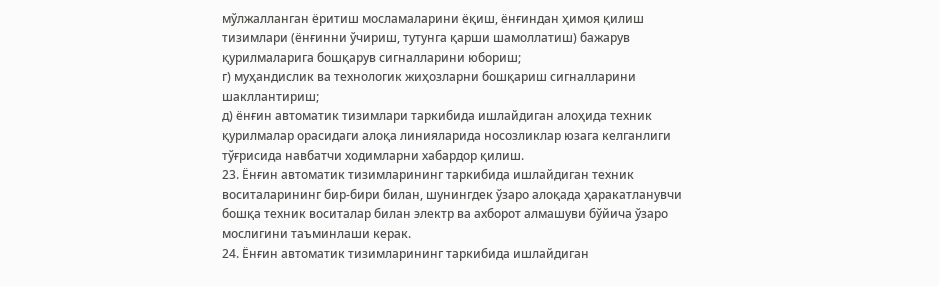мўлжалланган ёритиш мосламаларини ёқиш, ёнғиндан ҳимоя қилиш тизимлари (ёнғинни ўчириш, тутунга қарши шамоллатиш) бажарув қурилмаларига бошқарув сигналларини юбориш;
г) муҳандислик ва технологик жиҳозларни бошқариш сигналларини шакллантириш;
д) ёнғин автоматик тизимлари таркибида ишлайдиган алоҳида техник қурилмалар орасидаги алоқа линияларида носозликлар юзага келганлиги тўғрисида навбатчи ходимларни хабардор қилиш.
23. Ёнғин автоматик тизимларининг таркибида ишлайдиган техник воситаларининг бир-бири билан, шунингдек ўзаро алоқада ҳаракатланувчи бошқа техник воситалар билан электр ва ахборот алмашуви бўйича ўзаро мослигини таъминлаши керак.
24. Ёнғин автоматик тизимларининг таркибида ишлайдиган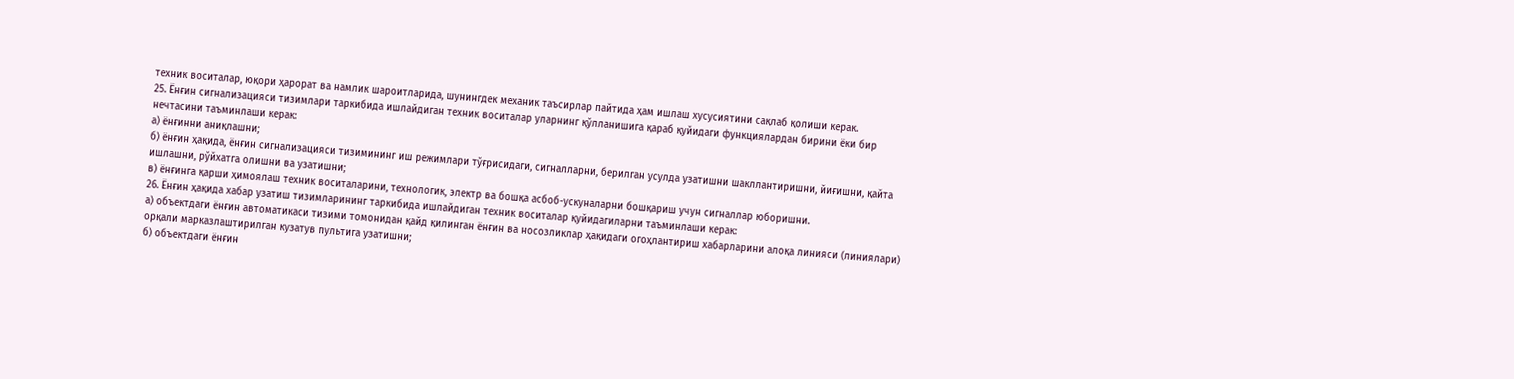техник воситалар, юқори ҳарорат ва намлик шароитларида, шунингдек механик таъсирлар пайтида ҳам ишлаш хусусиятини сақлаб қолиши керак.
25. Ёнғин сигнализацияси тизимлари таркибида ишлайдиган техник воситалар уларнинг қўлланишига қараб қуйидаги функциялардан бирини ёки бир нечтасини таъминлаши керак:
а) ёнғинни аниқлашни;
б) ёнғин ҳақида, ёнғин сигнализацияси тизимининг иш режимлари тўғрисидаги, сигналларни, берилган усулда узатишни шакллантиришни, йиғишни, қайта ишлашни, рўйхатга олишни ва узатишни;
в) ёнғинга қарши ҳимоялаш техник воситаларини, технологик, электр ва бошқа асбоб-ускуналарни бошқариш учун сигналлар юборишни.
26. Ёнғин ҳақида хабар узатиш тизимларининг таркибида ишлайдиган техник воситалар қуйидагиларни таъминлаши керак:
а) объектдаги ёнғин автоматикаси тизими томонидан қайд қилинган ёнғин ва носозликлар ҳақидаги огоҳлантириш хабарларини алоқа линияси (линиялари) орқали марказлаштирилган кузатув пультига узатишни;
б) объектдаги ёнғин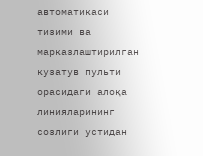автоматикаси тизими ва марказлаштирилган кузатув пульти орасидаги алоқа линияларининг созлиги устидан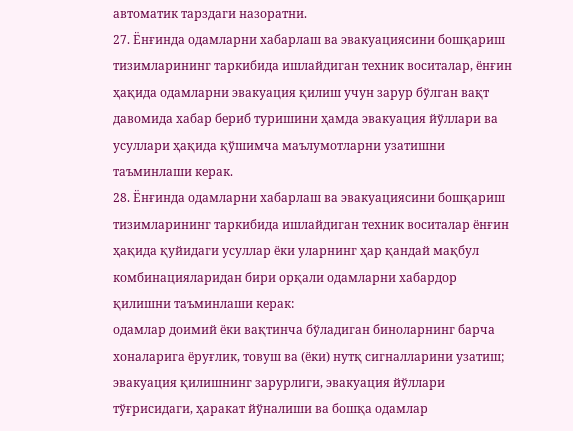автоматик тарздаги назоратни.
27. Ёнғинда одамларни хабарлаш ва эвакуациясини бошқариш тизимларининг таркибида ишлайдиган техник воситалар, ёнғин ҳақида одамларни эвакуация қилиш учун зарур бўлган вақт давомида хабар бериб туришини ҳамда эвакуация йўллари ва усуллари ҳақида қўшимча маълумотларни узатишни таъминлаши керак.
28. Ёнғинда одамларни хабарлаш ва эвакуациясини бошқариш тизимларининг таркибида ишлайдиган техник воситалар ёнғин ҳақида қуйидаги усуллар ёки уларнинг ҳар қандай мақбул комбинацияларидан бири орқали одамларни хабардор қилишни таъминлаши керак:
одамлар доимий ёки вақтинча бўладиган биноларнинг барча хоналарига ёруғлик, товуш ва (ёки) нутқ сигналларини узатиш;
эвакуация қилишнинг зарурлиги, эвакуация йўллари тўғрисидаги, ҳаракат йўналиши ва бошқа одамлар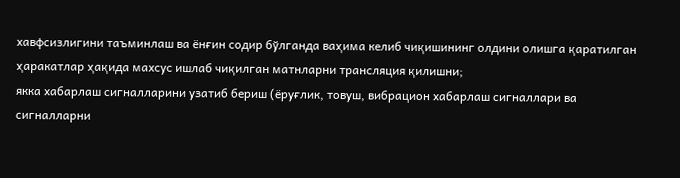хавфсизлигини таъминлаш ва ёнғин содир бўлганда ваҳима келиб чиқишининг олдини олишга қаратилган ҳаракатлар ҳақида махсус ишлаб чиқилган матнларни трансляция қилишни;
якка хабарлаш сигналларини узатиб бериш (ёруғлик, товуш, вибрацион хабарлаш сигналлари ва сигналларни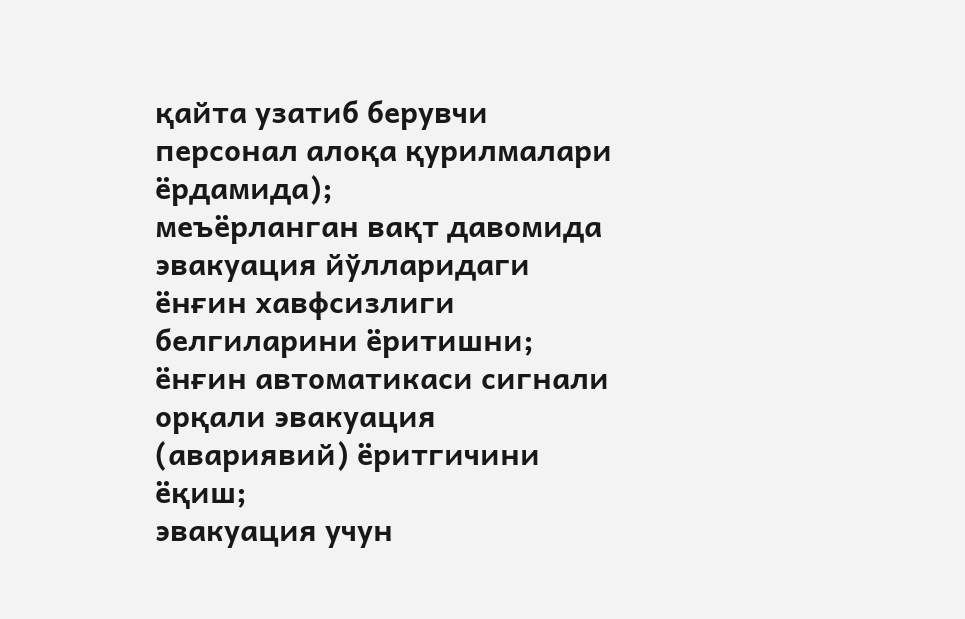қайта узатиб берувчи персонал алоқа қурилмалари ёрдамида);
меъёрланган вақт давомида эвакуация йўлларидаги ёнғин хавфсизлиги белгиларини ёритишни;
ёнғин автоматикаси сигнали орқали эвакуация (авариявий) ёритгичини ёқиш;
эвакуация учун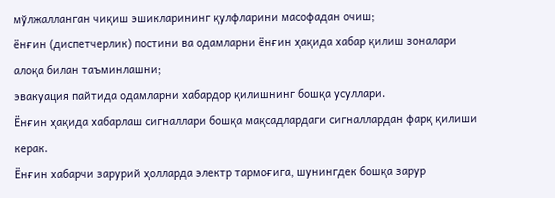мўлжалланган чиқиш эшикларининг қулфларини масофадан очиш;
ёнғин (диспетчерлик) постини ва одамларни ёнғин ҳақида хабар қилиш зоналари алоқа билан таъминлашни;
эвакуация пайтида одамларни хабардор қилишнинг бошқа усуллари.
Ёнғин ҳақида хабарлаш сигналлари бошқа мақсадлардаги сигналлардан фарқ қилиши керак.
Ёнғин хабарчи зарурий ҳолларда электр тармоғига, шунингдек бошқа зарур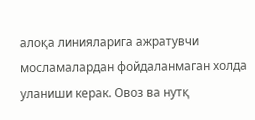алоқа линияларига ажратувчи мосламалардан фойдаланмаган холда уланиши керак. Овоз ва нутқ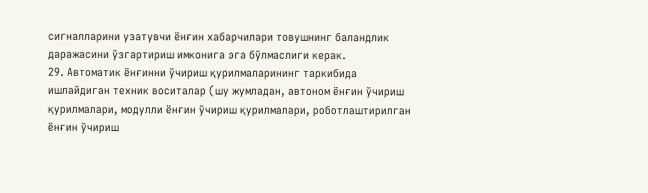сигналларини узатувчи ёнғин хабарчилари товушнинг баландлик даражасини ўзгартириш имконига эга бўлмаслиги керак.
29. Автоматик ёнғинни ўчириш қурилмаларининг таркибида ишлайдиган техник воситалар (шу жумладан, автоном ёнғин ўчириш қурилмалари, модулли ёнғин ўчириш қурилмалари, роботлаштирилган ёнғин ўчириш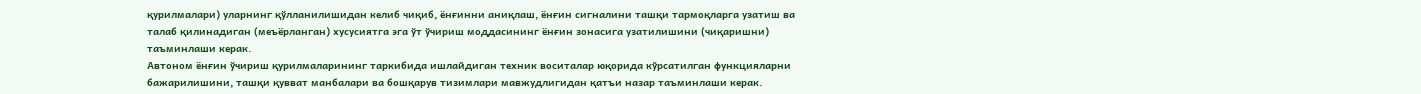қурилмалари) уларнинг қўлланилишидан келиб чиқиб, ёнғинни аниқлаш, ёнғин сигналини ташқи тармоқларга узатиш ва талаб қилинадиган (меъёрланган) хусусиятга эга ўт ўчириш моддасининг ёнғин зонасига узатилишини (чиқаришни) таъминлаши керак.
Автоном ёнғин ўчириш қурилмаларининг таркибида ишлайдиган техник воситалар юқорида кўрсатилган функцияларни бажарилишини, ташқи қувват манбалари ва бошқарув тизимлари мавжудлигидан қатъи назар таъминлаши керак.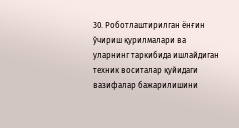30. Роботлаштирилган ёнғин ўчириш қурилмалари ва уларнинг таркибида ишлайдиган техник воситалар қуйидаги вазифалар бажарилишини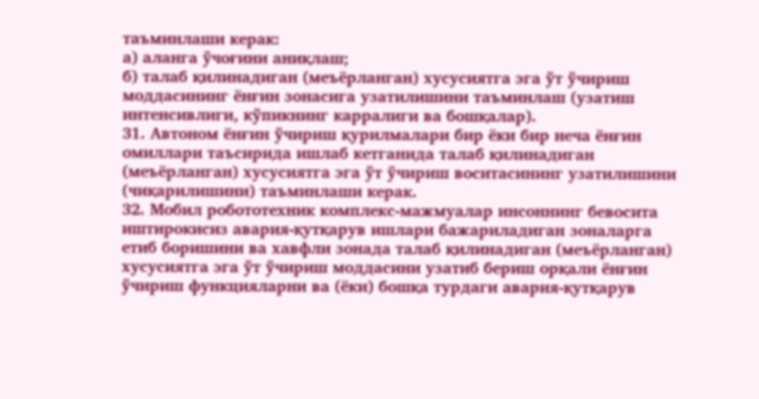таъминлаши керак:
а) аланга ўчоғини аниқлаш;
б) талаб қилинадиган (меъёрланган) хусусиятга эга ўт ўчириш моддасининг ёнғин зонасига узатилишини таъминлаш (узатиш интенсивлиги, кўпикнинг карралиги ва бошқалар).
31. Автоном ёнғин ўчириш қурилмалари бир ёки бир неча ёнғин омиллари таъсирида ишлаб кетганида талаб қилинадиган (меъёрланган) хусусиятга эга ўт ўчириш воситасининг узатилишини (чиқарилишини) таъминлаши керак.
32. Мобил робототехник комплекс-мажмуалар инсоннинг бевосита иштирокисиз авария-қутқарув ишлари бажариладиган зоналарга етиб боришини ва хавфли зонада талаб қилинадиган (меъёрланган) хусусиятга эга ўт ўчириш моддасини узатиб бериш орқали ёнғин ўчириш функцияларни ва (ёки) бошқа турдаги авария-қутқарув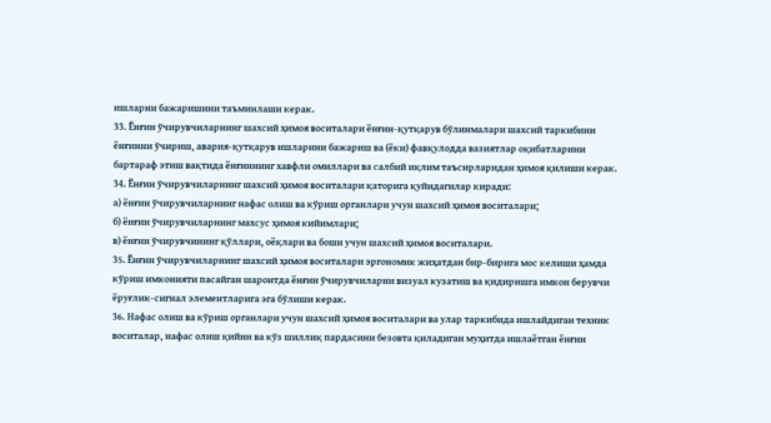ишларни бажаришини таъминлаши керак.
33. Ёнғин ўчирувчиларнинг шахсий ҳимоя воситалари ёнғин-қутқарув бўлинмалари шахсий таркибини ёнғинни ўчириш, авария-қутқарув ишларини бажариш ва (ёки) фавқулодда вазиятлар оқибатларини бартараф этиш вақтида ёнғиннинг хавфли омиллари ва салбий иқлим таъсирларидан ҳимоя қилиши керак.
34. Ёнғин ўчирувчиларнинг шахсий ҳимоя воситалари қаторига қуйидагилар киради:
а) ёнғин ўчирувчиларнинг нафас олиш ва кўриш органлари учун шахсий ҳимоя воситалари;
б) ёнғин ўчирувчиларнинг махсус ҳимоя кийимлари;
в) ёнғин ўчирувчининг қўллари, оёқлари ва боши учун шахсий ҳимоя воситалари.
35. Ёнғин ўчирувчиларнинг шахсий ҳимоя воситалари эргономик жиҳатдан бир-бирига мос келиши ҳамда кўриш имконияти пасайган шароитда ёнғин ўчирувчиларни визуал кузатиш ва қидиришга имкон берувчи ёруғлик-сигнал элементларига эга бўлиши керак.
36. Нафас олиш ва кўриш органлари учун шахсий ҳимоя воситалари ва улар таркибида ишлайдиган техник воситалар, нафас олиш қийин ва кўз шиллиқ пардасини безовта қиладиган муҳитда ишлаётган ёнғин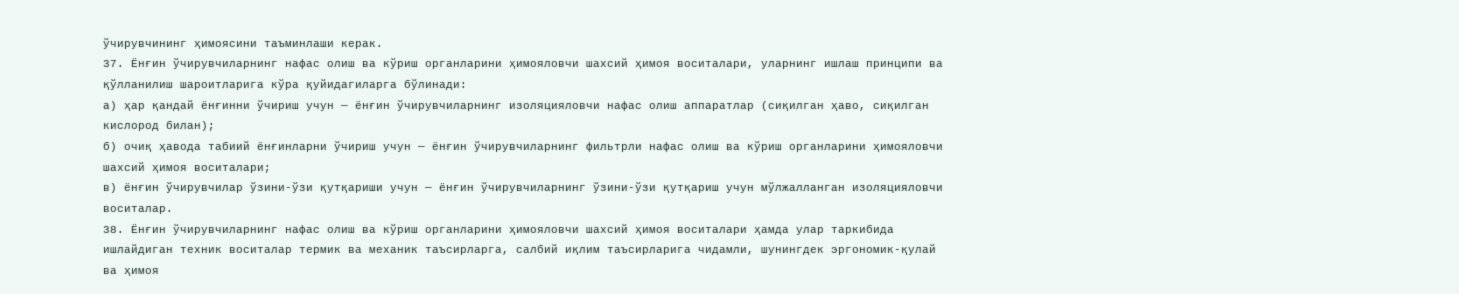ўчирувчининг ҳимоясини таъминлаши керак.
37. Ёнғин ўчирувчиларнинг нафас олиш ва кўриш органларини ҳимояловчи шахсий ҳимоя воситалари, уларнинг ишлаш принципи ва қўлланилиш шароитларига кўра қуйидагиларга бўлинади:
а) ҳар қандай ёнғинни ўчириш учун — ёнғин ўчирувчиларнинг изоляцияловчи нафас олиш аппаратлар (сиқилган ҳаво, сиқилган кислород билан);
б) очиқ ҳавода табиий ёнғинларни ўчириш учун — ёнғин ўчирувчиларнинг фильтрли нафас олиш ва кўриш органларини ҳимояловчи шахсий ҳимоя воситалари;
в) ёнғин ўчирувчилар ўзини-ўзи қутқариши учун — ёнғин ўчирувчиларнинг ўзини-ўзи қутқариш учун мўлжалланган изоляцияловчи воситалар.
38. Ёнғин ўчирувчиларнинг нафас олиш ва кўриш органларини ҳимояловчи шахсий ҳимоя воситалари ҳамда улар таркибида ишлайдиган техник воситалар термик ва механик таъсирларга, салбий иқлим таъсирларига чидамли, шунингдек эргономик-қулай ва ҳимоя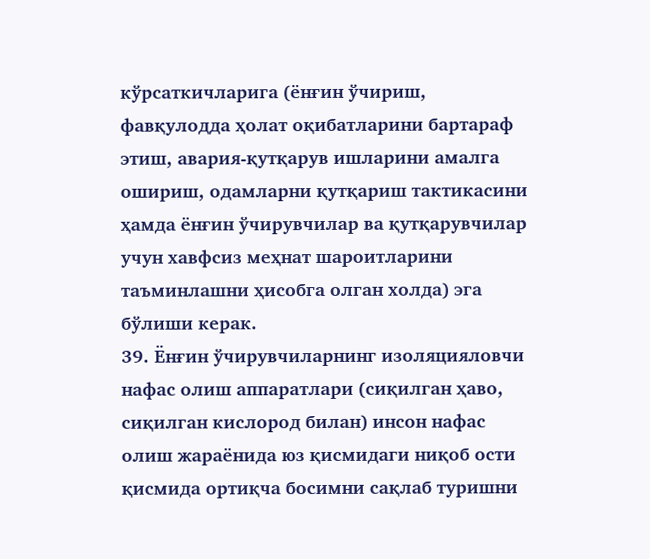кўрсаткичларига (ёнғин ўчириш, фавқулодда ҳолат оқибатларини бартараф этиш, авария-қутқарув ишларини амалга ошириш, одамларни қутқариш тактикасини ҳамда ёнғин ўчирувчилар ва қутқарувчилар учун хавфсиз меҳнат шароитларини таъминлашни ҳисобга олган холда) эга бўлиши керак.
39. Ёнғин ўчирувчиларнинг изоляцияловчи нафас олиш аппаратлари (сиқилган ҳаво, сиқилган кислород билан) инсон нафас олиш жараёнида юз қисмидаги ниқоб ости қисмида ортиқча босимни сақлаб туришни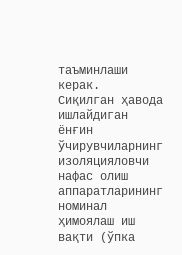таъминлаши керак.
Сиқилган ҳавода ишлайдиган ёнғин ўчирувчиларнинг изоляцияловчи нафас олиш аппаратларининг номинал ҳимоялаш иш вақти (ўпка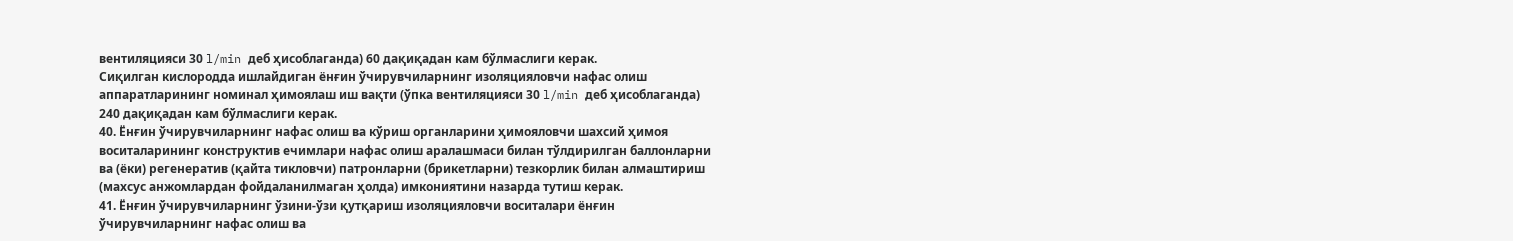вентиляцияси 30 l/min деб ҳисоблаганда) 60 дақиқадан кам бўлмаслиги керак.
Сиқилган кислородда ишлайдиган ёнғин ўчирувчиларнинг изоляцияловчи нафас олиш аппаратларининг номинал ҳимоялаш иш вақти (ўпка вентиляцияси 30 l/min деб ҳисоблаганда) 240 дақиқадан кам бўлмаслиги керак.
40. Ёнғин ўчирувчиларнинг нафас олиш ва кўриш органларини ҳимояловчи шахсий ҳимоя воситаларининг конструктив ечимлари нафас олиш аралашмаси билан тўлдирилган баллонларни ва (ёки) регенератив (қайта тикловчи) патронларни (брикетларни) тезкорлик билан алмаштириш (махсус анжомлардан фойдаланилмаган ҳолда) имкониятини назарда тутиш керак.
41. Ёнғин ўчирувчиларнинг ўзини-ўзи қутқариш изоляцияловчи воситалари ёнғин ўчирувчиларнинг нафас олиш ва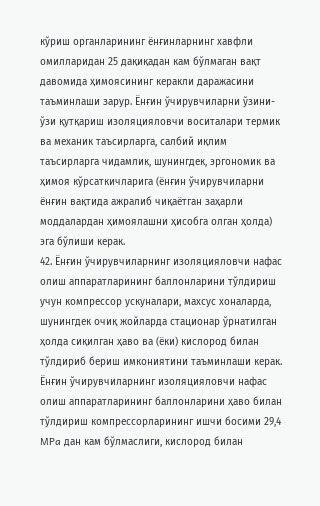кўриш органларининг ёнғинларнинг хавфли омилларидан 25 дақиқадан кам бўлмаган вақт давомида ҳимоясининг керакли даражасини таъминлаши зарур. Ёнғин ўчирувчиларни ўзини-ўзи қутқариш изоляцияловчи воситалари термик ва механик таъсирларга, салбий иқлим таъсирларга чидамлик, шунингдек, эргономик ва ҳимоя кўрсаткичларига (ёнғин ўчирувчиларни ёнғин вақтида ажралиб чиқаётган заҳарли моддалардан ҳимоялашни ҳисобга олган ҳолда) эга бўлиши керак.
42. Ёнғин ўчирувчиларнинг изоляцияловчи нафас олиш аппаратларининг баллонларини тўлдириш учун компрессор ускуналари, махсус хоналарда, шунингдек очиқ жойларда стационар ўрнатилган ҳолда сиқилган ҳаво ва (ёки) кислород билан тўлдириб бериш имкониятини таъминлаши керак.
Ёнғин ўчирувчиларнинг изоляцияловчи нафас олиш аппаратларининг баллонларини ҳаво билан тўлдириш компрессорларининг ишчи босими 29,4 MPa дан кам бўлмаслиги, кислород билан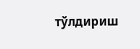тўлдириш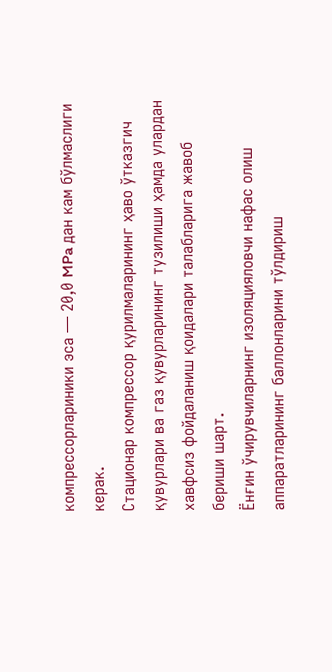компрессорлариники эса — 20,0 MPa дан кам бўлмаслиги керак.
Стационар компрессор қурилмаларининг ҳаво ўтказгич қувурлари ва газ қувурларининг тузилиши ҳамда улардан хавфсиз фойдаланиш қоидалари талабларига жавоб бериши шарт.
Ёнғин ўчирувчиларнинг изоляцияловчи нафас олиш аппаратларининг баллонларини тўлдириш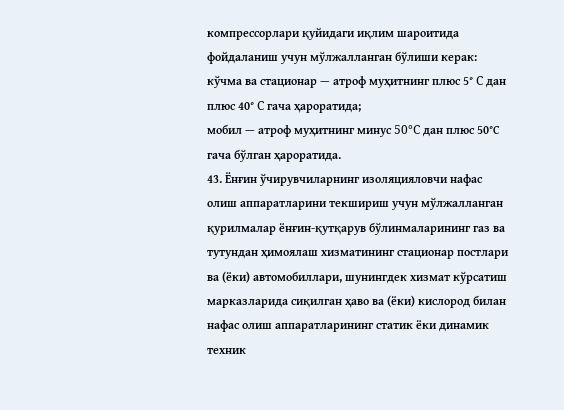компрессорлари қуйидаги иқлим шароитида фойдаланиш учун мўлжалланган бўлиши керак:
кўчма ва стационар — атроф муҳитнинг плюс 5° C дан плюс 40° C гача ҳароратида;
мобил — атроф муҳитнинг минус 50°C дан плюс 50°С гача бўлган ҳароратида.
43. Ёнғин ўчирувчиларнинг изоляцияловчи нафас олиш аппаратларини текшириш учун мўлжалланган қурилмалар ёнғин-қутқарув бўлинмаларининг газ ва тутундан ҳимоялаш хизматининг стационар постлари ва (ёки) автомобиллари, шунингдек хизмат кўрсатиш марказларида сиқилган ҳаво ва (ёки) кислород билан нафас олиш аппаратларининг статик ёки динамик техник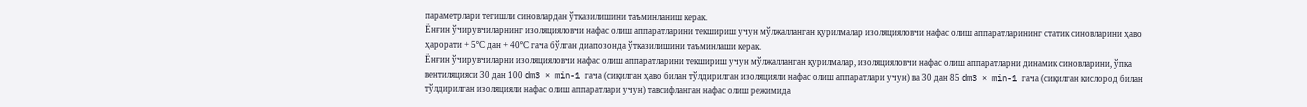параметрлари тегишли синовлардан ўтказилишини таъминланиш керак.
Ёнғин ўчирувчиларнинг изоляцияловчи нафас олиш аппаратларини текшириш учун мўлжалланган қурилмалар изоляцияловчи нафас олиш аппаратларининг статик синовларини ҳаво ҳарорати + 5ºС дан + 40ºС гача бўлган диапозонда ўтказилишини таъминлаши керак.
Ёнғин ўчирувчиларни изоляцияловчи нафас олиш аппаратларини текшириш учун мўлжалланган қурилмалар, изоляцияловчи нафас олиш аппаратларни динамик синовларини, ўпка вентиляцияси 30 дан 100 dm3 × min-1 гача (сиқилган ҳаво билан тўлдирилган изоляцияли нафас олиш аппаратлари учун) ва 30 дан 85 dm3 × min-1 гача (сиқилган кислород билан тўлдирилган изоляцияли нафас олиш аппаратлари учун) тавсифланган нафас олиш режимида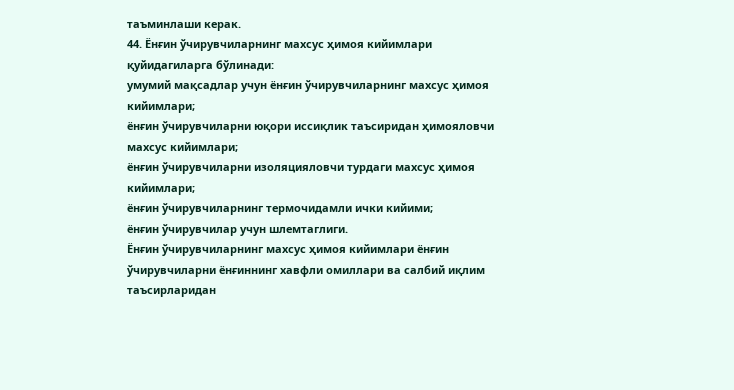таъминлаши керак.
44. Ёнғин ўчирувчиларнинг махсус ҳимоя кийимлари қуйидагиларга бўлинади:
умумий мақсадлар учун ёнғин ўчирувчиларнинг махсус ҳимоя кийимлари;
ёнғин ўчирувчиларни юқори иссиқлик таъсиридан ҳимояловчи махсус кийимлари;
ёнғин ўчирувчиларни изоляцияловчи турдаги махсус ҳимоя кийимлари;
ёнғин ўчирувчиларнинг термочидамли ички кийими;
ёнғин ўчирувчилар учун шлемтаглиги.
Ёнғин ўчирувчиларнинг махсус ҳимоя кийимлари ёнғин ўчирувчиларни ёнғиннинг хавфли омиллари ва салбий иқлим таъсирларидан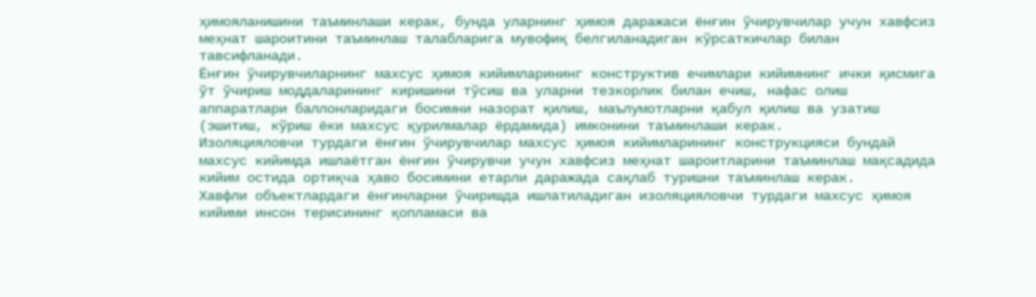ҳимояланишини таъминлаши керак, бунда уларнинг ҳимоя даражаси ёнғин ўчирувчилар учун хавфсиз меҳнат шароитини таъминлаш талабларига мувофиқ белгиланадиган кўрсаткичлар билан тавсифланади.
Ёнғин ўчирувчиларнинг махсус ҳимоя кийимларининг конструктив ечимлари кийимнинг ички қисмига ўт ўчириш моддаларининг киришини тўсиш ва уларни тезкорлик билан ечиш, нафас олиш аппаратлари баллонларидаги босимни назорат қилиш, маълумотларни қабул қилиш ва узатиш (эшитиш, кўриш ёки махсус қурилмалар ёрдамида) имконини таъминлаши керак.
Изоляцияловчи турдаги ёнғин ўчирувчилар махсус ҳимоя кийимларининг конструкцияси бундай махсус кийимда ишлаётган ёнғин ўчирувчи учун хавфсиз меҳнат шароитларини таъминлаш мақсадида кийим остида ортиқча ҳаво босимини етарли даражада сақлаб туришни таъминлаш керак.
Хавфли объектлардаги ёнғинларни ўчиришда ишлатиладиган изоляцияловчи турдаги махсус ҳимоя кийими инсон терисининг қопламаси ва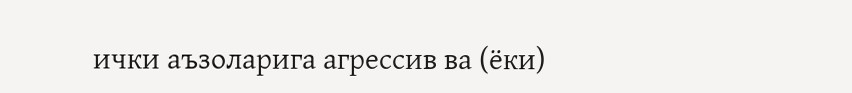ички аъзоларига агрессив ва (ёки)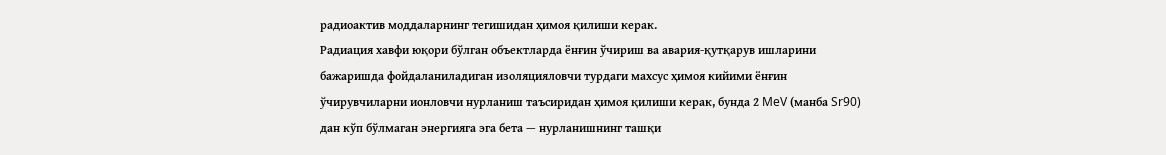радиоактив моддаларнинг тегишидан ҳимоя қилиши керак.
Радиация хавфи юқори бўлган объектларда ёнғин ўчириш ва авария-қутқарув ишларини бажаришда фойдаланиладиган изоляцияловчи турдаги махсус ҳимоя кийими ёнғин ўчирувчиларни ионловчи нурланиш таъсиридан ҳимоя қилиши керак, бунда 2 MeV (манба Sr90) дан кўп бўлмаган энергияга эга бета — нурланишнинг ташқи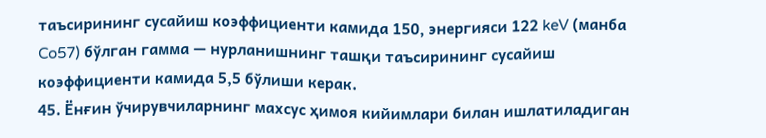таъсирининг сусайиш коэффициенти камида 150, энергияси 122 keV (манба Co57) бўлган гамма — нурланишнинг ташқи таъсирининг сусайиш коэффициенти камида 5,5 бўлиши керак.
45. Ёнғин ўчирувчиларнинг махсус ҳимоя кийимлари билан ишлатиладиган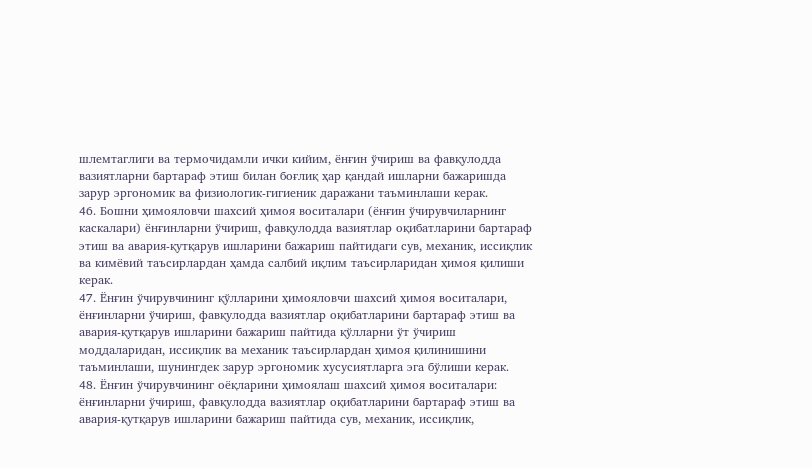шлемтаглиги ва термочидамли ички кийим, ёнғин ўчириш ва фавқулодда вазиятларни бартараф этиш билан боғлиқ ҳар қандай ишларни бажаришда зарур эргономик ва физиологик-гигиеник даражани таъминлаши керак.
46. Бошни ҳимояловчи шахсий ҳимоя воситалари (ёнғин ўчирувчиларнинг каскалари) ёнғинларни ўчириш, фавқулодда вазиятлар оқибатларини бартараф этиш ва авария-қутқарув ишларини бажариш пайтидаги сув, механик, иссиқлик ва кимёвий таъсирлардан ҳамда салбий иқлим таъсирларидан ҳимоя қилиши керак.
47. Ёнғин ўчирувчининг қўлларини ҳимояловчи шахсий ҳимоя воситалари, ёнғинларни ўчириш, фавқулодда вазиятлар оқибатларини бартараф этиш ва авария-қутқарув ишларини бажариш пайтида қўлларни ўт ўчириш моддаларидан, иссиқлик ва механик таъсирлардан ҳимоя қилинишини таъминлаши, шунингдек зарур эргономик хусусиятларга эга бўлиши керак.
48. Ёнғин ўчирувчининг оёқларини ҳимоялаш шахсий ҳимоя воситалари:
ёнғинларни ўчириш, фавқулодда вазиятлар оқибатларини бартараф этиш ва авария-қутқарув ишларини бажариш пайтида сув, механик, иссиқлик,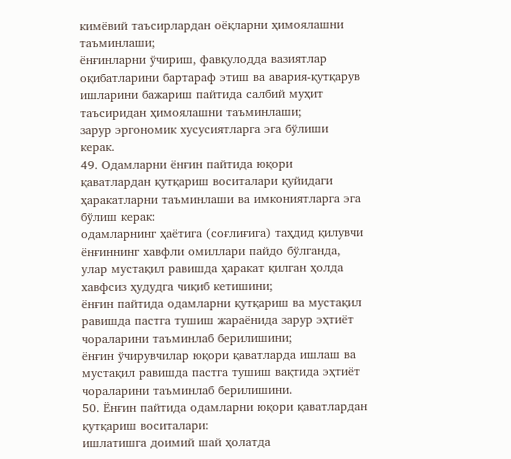кимёвий таъсирлардан оёқларни ҳимоялашни таъминлаши;
ёнғинларни ўчириш, фавқулодда вазиятлар оқибатларини бартараф этиш ва авария-қутқарув ишларини бажариш пайтида салбий муҳит таъсиридан ҳимоялашни таъминлаши;
зарур эргономик хусусиятларга эга бўлиши керак.
49. Одамларни ёнғин пайтида юқори қаватлардан қутқариш воситалари қуйидаги ҳаракатларни таъминлаши ва имкониятларга эга бўлиш керак:
одамларнинг ҳаётига (соғлиғига) таҳдид қилувчи ёнғиннинг хавфли омиллари пайдо бўлганда, улар мустақил равишда ҳаракат қилган ҳолда хавфсиз ҳудудга чиқиб кетишини;
ёнғин пайтида одамларни қутқариш ва мустақил равишда пастга тушиш жараёнида зарур эҳтиёт чораларини таъминлаб берилишини;
ёнғин ўчирувчилар юқори қаватларда ишлаш ва мустақил равишда пастга тушиш вақтида эҳтиёт чораларини таъминлаб берилишини.
50. Ёнғин пайтида одамларни юқори қаватлардан қутқариш воситалари:
ишлатишга доимий шай ҳолатда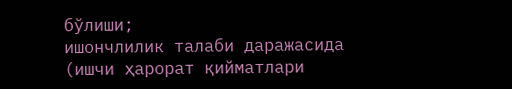бўлиши;
ишончлилик талаби даражасида (ишчи ҳарорат қийматлари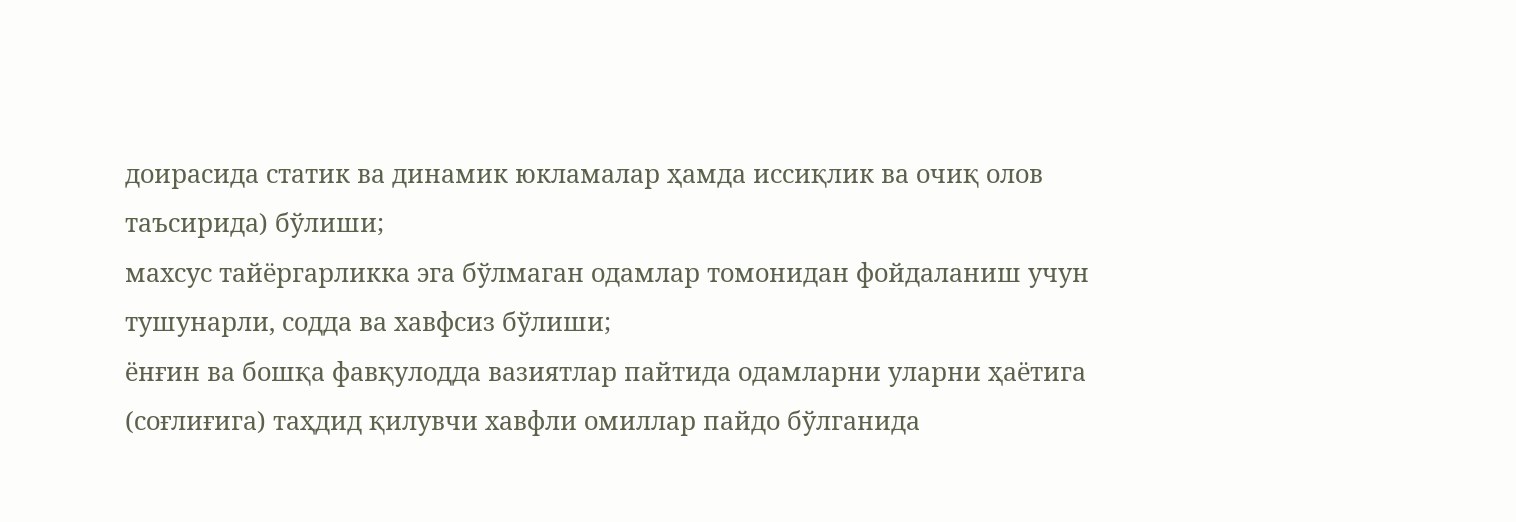доирасида статик ва динамик юкламалар ҳамда иссиқлик ва очиқ олов таъсирида) бўлиши;
махсус тайёргарликка эга бўлмаган одамлар томонидан фойдаланиш учун тушунарли, содда ва хавфсиз бўлиши;
ёнғин ва бошқа фавқулодда вазиятлар пайтида одамларни уларни ҳаётига (соғлиғига) таҳдид қилувчи хавфли омиллар пайдо бўлганида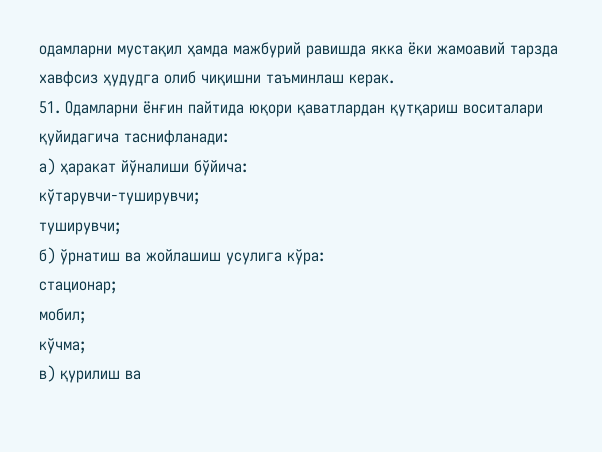одамларни мустақил ҳамда мажбурий равишда якка ёки жамоавий тарзда хавфсиз ҳудудга олиб чиқишни таъминлаш керак.
51. Одамларни ёнғин пайтида юқори қаватлардан қутқариш воситалари қуйидагича таснифланади:
а) ҳаракат йўналиши бўйича:
кўтарувчи-туширувчи;
туширувчи;
б) ўрнатиш ва жойлашиш усулига кўра:
стационар;
мобил;
кўчма;
в) қурилиш ва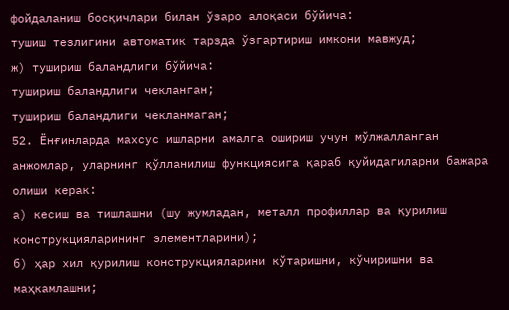фойдаланиш босқичлари билан ўзаро алоқаси бўйича:
тушиш тезлигини автоматик тарзда ўзгартириш имкони мавжуд;
ж) тушириш баландлиги бўйича:
тушириш баландлиги чекланган;
тушириш баландлиги чекланмаган;
52. Ёнғинларда махсус ишларни амалга ошириш учун мўлжалланган анжомлар, уларнинг қўлланилиш функциясига қараб қуйидагиларни бажара олиши керак:
а) кесиш ва тишлашни (шу жумладан, металл профиллар ва қурилиш конструкцияларининг элементларини);
б) ҳар хил қурилиш конструкцияларини кўтаришни, кўчиришни ва маҳкамлашни;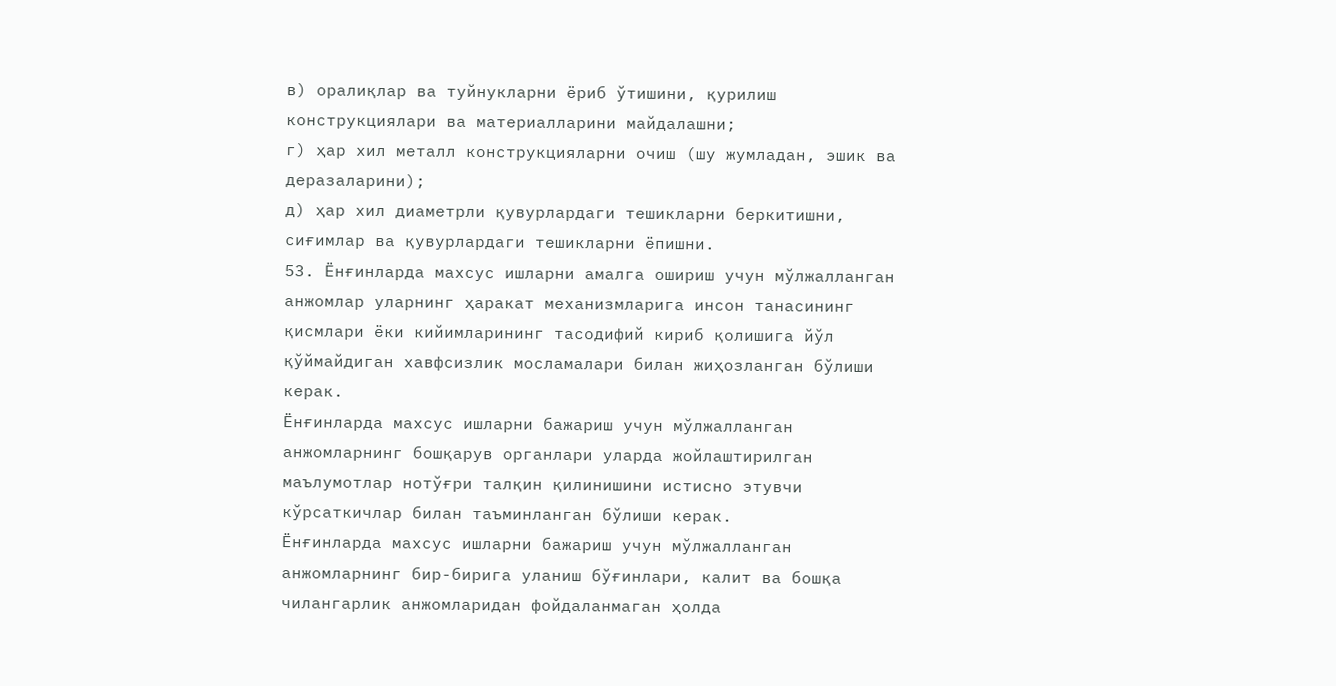в) оралиқлар ва туйнукларни ёриб ўтишини, қурилиш конструкциялари ва материалларини майдалашни;
г) ҳар хил металл конструкцияларни очиш (шу жумладан, эшик ва деразаларини);
д) ҳар хил диаметрли қувурлардаги тешикларни беркитишни, сиғимлар ва қувурлардаги тешикларни ёпишни.
53. Ёнғинларда махсус ишларни амалга ошириш учун мўлжалланган анжомлар уларнинг ҳаракат механизмларига инсон танасининг қисмлари ёки кийимларининг тасодифий кириб қолишига йўл қўймайдиган хавфсизлик мосламалари билан жиҳозланган бўлиши керак.
Ёнғинларда махсус ишларни бажариш учун мўлжалланган анжомларнинг бошқарув органлари уларда жойлаштирилган маълумотлар нотўғри талқин қилинишини истисно этувчи кўрсаткичлар билан таъминланган бўлиши керак.
Ёнғинларда махсус ишларни бажариш учун мўлжалланган анжомларнинг бир-бирига уланиш бўғинлари, калит ва бошқа чилангарлик анжомларидан фойдаланмаган ҳолда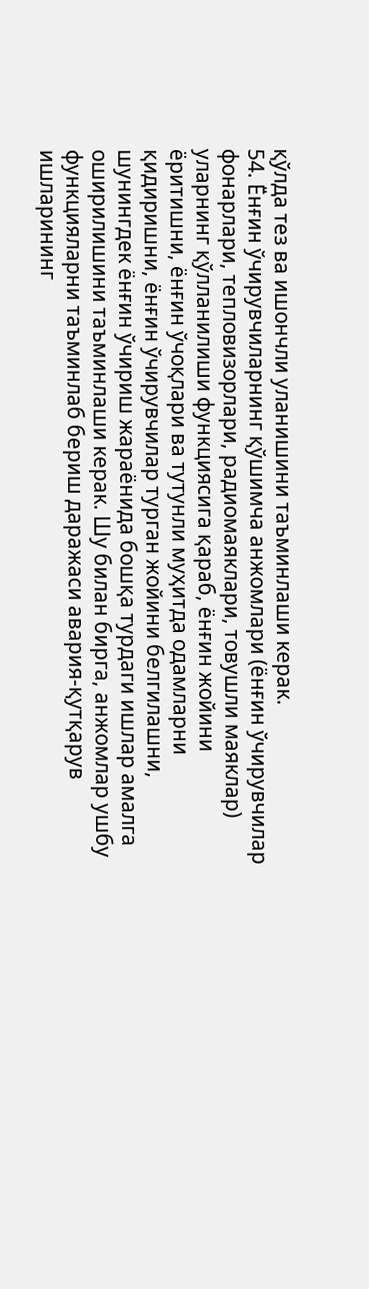қўлда тез ва ишончли уланишини таъминлаши керак.
54. Ёнғин ўчирувчиларнинг қўшимча анжомлари (ёнғин ўчирувчилар фонарлари, тепловизорлари, радиомаяклари, товушли маяклар) уларнинг қўлланилиши функциясига қараб, ёнғин жойини ёритишни, ёнғин ўчоқлари ва тутунли муҳитда одамларни қидиришни, ёнғин ўчирувчилар турган жойини белгилашни, шунингдек ёнғин ўчириш жараёнида бошқа турдаги ишлар амалга оширилишини таъминлаши керак. Шу билан бирга, анжомлар ушбу функцияларни таъминлаб бериш даражаси авария-қутқарув ишларининг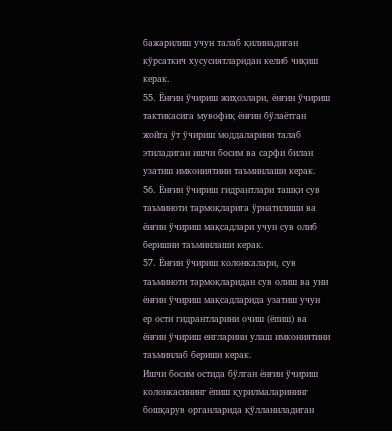бажарилиш учун талаб қилинадиган кўрсаткич хусусиятларидан келиб чиқиш керак.
55. Ёнғин ўчириш жиҳозлари, ёнғин ўчириш тактикасига мувофиқ ёнғин бўлаётган жойга ўт ўчириш моддаларини талаб этиладиган ишчи босим ва сарфи билан узатиш имкониятини таъминлаши керак.
56. Ёнғин ўчириш гидрантлари ташқи сув таъминоти тармоқларига ўрнатилиши ва ёнғин ўчириш мақсадлари учун сув олиб беришни таъминлаши керак.
57. Ёнғин ўчириш колонкалари, сув таъминоти тармоқларидан сув олиш ва уни ёнғин ўчириш мақсадларида узатиш учун ер ости гидрантларини очиш (ёпиш) ва ёнғин ўчириш енгларини улаш имкониятини таъминлаб бериши керак.
Ишчи босим остида бўлган ёнғин ўчириш колонкасининг ёпиш қурилмаларининг бошқарув органларида қўлланиладиган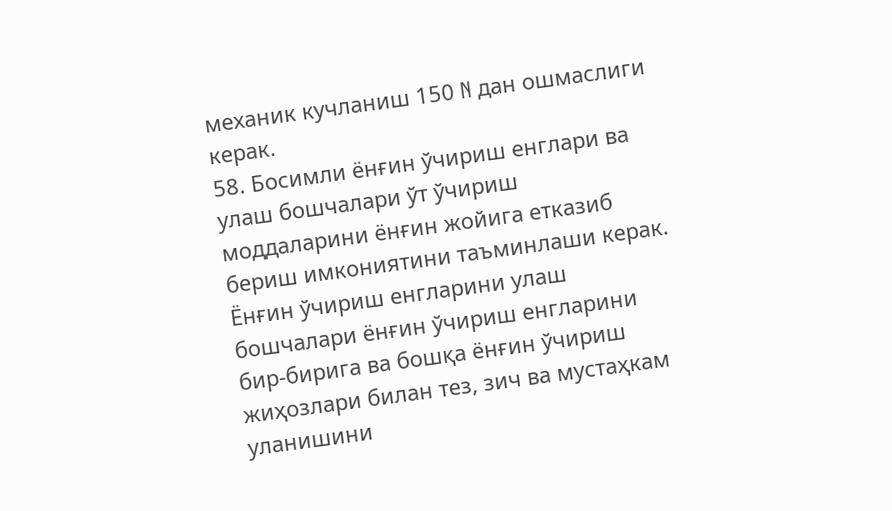механик кучланиш 150 N дан ошмаслиги керак.
58. Босимли ёнғин ўчириш енглари ва улаш бошчалари ўт ўчириш моддаларини ёнғин жойига етказиб бериш имкониятини таъминлаши керак.
Ёнғин ўчириш енгларини улаш бошчалари ёнғин ўчириш енгларини бир-бирига ва бошқа ёнғин ўчириш жиҳозлари билан тез, зич ва мустаҳкам уланишини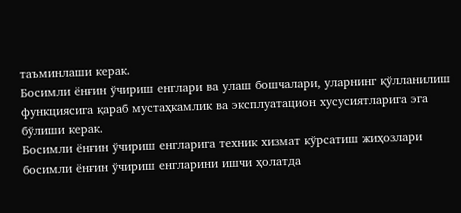таъминлаши керак.
Босимли ёнғин ўчириш енглари ва улаш бошчалари, уларнинг қўлланилиш функциясига қараб мустаҳкамлик ва эксплуатацион хусусиятларига эга бўлиши керак.
Босимли ёнғин ўчириш енгларига техник хизмат кўрсатиш жиҳозлари босимли ёнғин ўчириш енгларини ишчи ҳолатда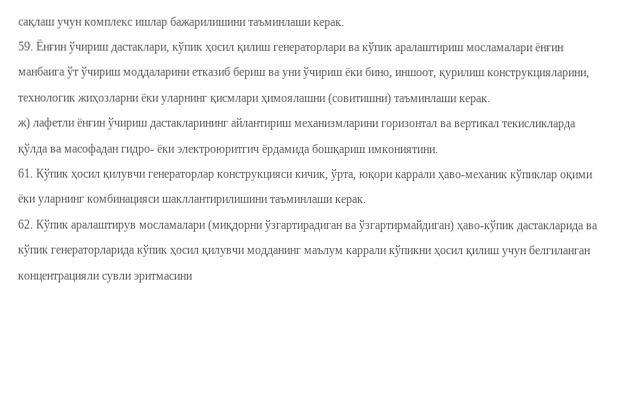сақлаш учун комплекс ишлар бажарилишини таъминлаши керак.
59. Ёнғин ўчириш дастаклари, кўпик ҳосил қилиш генераторлари ва кўпик аралаштириш мосламалари ёнғин манбаига ўт ўчириш моддаларини етказиб бериш ва уни ўчириш ёки бино, иншоот, қурилиш конструкцияларини, технологик жиҳозларни ёки уларнинг қисмлари ҳимоялашни (совитишни) таъминлаши керак.
ж) лафетли ёнғин ўчириш дастакларининг айлантириш механизмларини горизонтал ва вертикал текисликларда қўлда ва масофадан гидро- ёки электроюритгич ёрдамида бошқариш имкониятини.
61. Кўпик ҳосил қилувчи генераторлар конструкцияси кичик, ўрта, юқори каррали ҳаво-механик кўпиклар оқими ёки уларнинг комбинацияси шакллантирилишини таъминлаши керак.
62. Кўпик аралаштирув мосламалари (миқдорни ўзгартирадиган ва ўзгартирмайдиган) ҳаво-кўпик дастакларида ва кўпик генераторларида кўпик ҳосил қилувчи модданинг маълум каррали кўпикни ҳосил қилиш учун белгиланган концентрацияли сувли эритмасини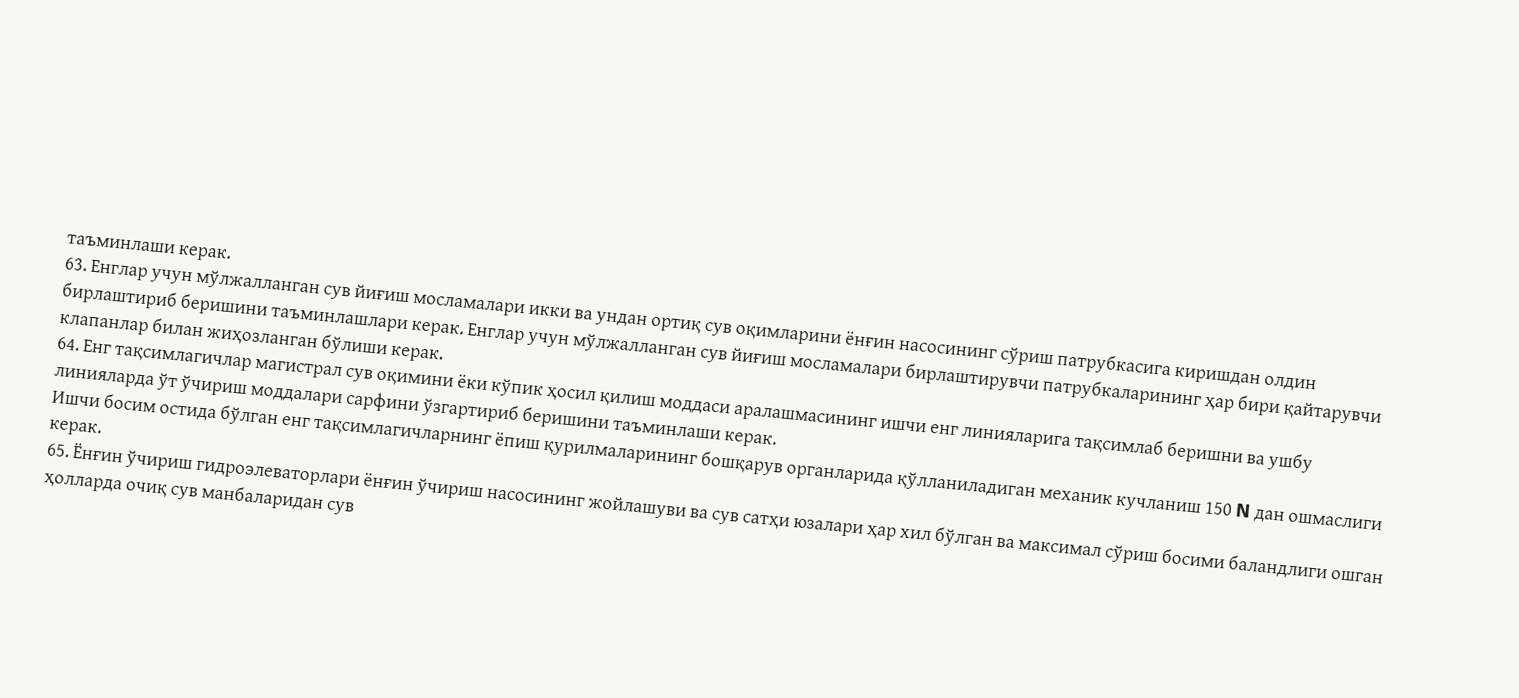таъминлаши керак.
63. Енглар учун мўлжалланган сув йиғиш мосламалари икки ва ундан ортиқ сув оқимларини ёнғин насосининг сўриш патрубкасига киришдан олдин бирлаштириб беришини таъминлашлари керак. Енглар учун мўлжалланган сув йиғиш мосламалари бирлаштирувчи патрубкаларининг ҳар бири қайтарувчи клапанлар билан жиҳозланган бўлиши керак.
64. Енг тақсимлагичлар магистрал сув оқимини ёки кўпик ҳосил қилиш моддаси аралашмасининг ишчи енг линияларига тақсимлаб беришни ва ушбу линияларда ўт ўчириш моддалари сарфини ўзгартириб беришини таъминлаши керак.
Ишчи босим остида бўлган енг тақсимлагичларнинг ёпиш қурилмаларининг бошқарув органларида қўлланиладиган механик кучланиш 150 N дан ошмаслиги керак.
65. Ёнғин ўчириш гидроэлеваторлари ёнғин ўчириш насосининг жойлашуви ва сув сатҳи юзалари ҳар хил бўлган ва максимал сўриш босими баландлиги ошган ҳолларда очиқ сув манбаларидан сув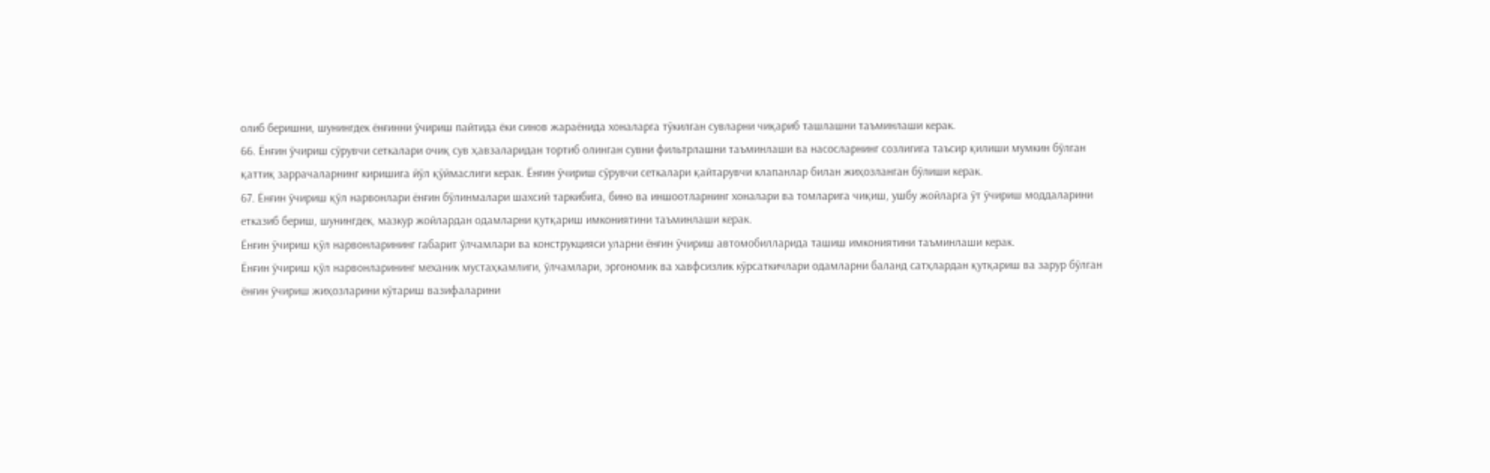олиб беришни, шунингдек ёнғинни ўчириш пайтида ёки синов жараёнида хоналарга тўкилган сувларни чиқариб ташлашни таъминлаши керак.
66. Ёнғин ўчириш сўрувчи сеткалари очиқ сув ҳавзаларидан тортиб олинган сувни фильтрлашни таъминлаши ва насосларнинг созлигига таъсир қилиши мумкин бўлган қаттиқ заррачаларнинг киришига йўл қўймаслиги керак. Ёнғин ўчириш сўрувчи сеткалари қайтарувчи клапанлар билан жиҳозланган бўлиши керак.
67. Ёнғин ўчириш қўл нарвонлари ёнғин бўлинмалари шахсий таркибига, бино ва иншоотларнинг хоналари ва томларига чиқиш, ушбу жойларга ўт ўчириш моддаларини етказиб бериш, шунингдек, мазкур жойлардан одамларни қутқариш имкониятини таъминлаши керак.
Ёнғин ўчириш қўл нарвонларининг габарит ўлчамлари ва конструкцияси уларни ёнғин ўчириш автомобилларида ташиш имкониятини таъминлаши керак.
Ёнғин ўчириш қўл нарвонларининг механик мустаҳкамлиги, ўлчамлари, эргономик ва хавфсизлик кўрсаткичлари одамларни баланд сатҳлардан қутқариш ва зарур бўлган ёнғин ўчириш жиҳозларини кўтариш вазифаларини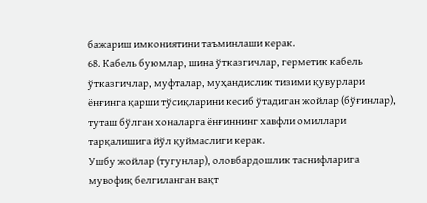бажариш имкониятини таъминлаши керак.
68. Кабель буюмлар, шина ўтказгичлар, герметик кабель ўтказгичлар, муфталар, муҳандислик тизими қувурлари ёнғинга қарши тўсиқларини кесиб ўтадиган жойлар (бўғинлар), туташ бўлган хоналарга ёнғиннинг хавфли омиллари тарқалишига йўл қуймаслиги керак.
Ушбу жойлар (тугунлар), оловбардошлик таснифларига мувофиқ белгиланган вақт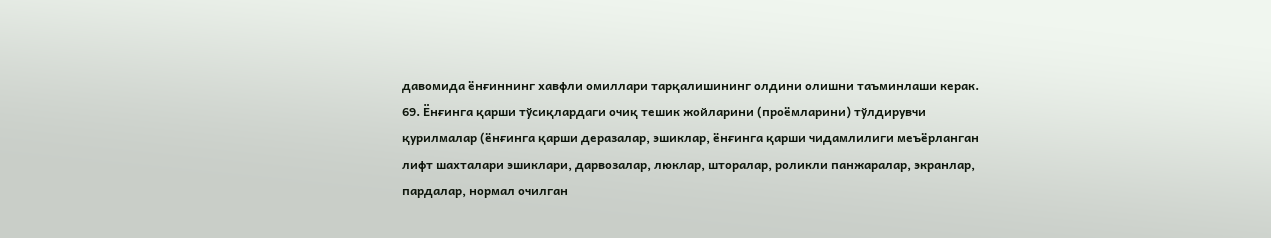давомида ёнғиннинг хавфли омиллари тарқалишининг олдини олишни таъминлаши керак.
69. Ёнғинга қарши тўсиқлардаги очиқ тешик жойларини (проёмларини) тўлдирувчи қурилмалар (ёнғинга қарши деразалар, эшиклар, ёнғинга қарши чидамлилиги меъёрланган лифт шахталари эшиклари, дарвозалар, люклар, шторалар, роликли панжаралар, экранлар, пардалар, нормал очилган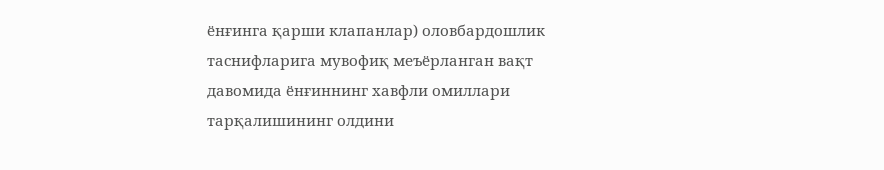ёнғинга қарши клапанлар) оловбардошлик таснифларига мувофиқ меъёрланган вақт давомида ёнғиннинг хавфли омиллари тарқалишининг олдини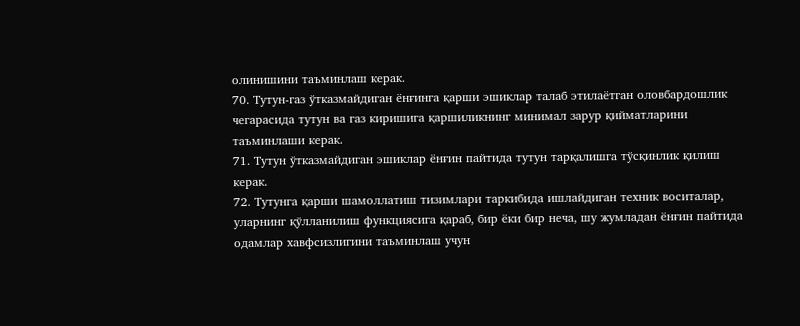олинишини таъминлаш керак.
70. Тутун-газ ўтказмайдиган ёнғинга қарши эшиклар талаб этилаётган оловбардошлик чегарасида тутун ва газ киришига қаршиликнинг минимал зарур қийматларини таъминлаши керак.
71. Тутун ўтказмайдиган эшиклар ёнғин пайтида тутун тарқалишга тўсқинлик қилиш керак.
72. Тутунга қарши шамоллатиш тизимлари таркибида ишлайдиган техник воситалар, уларнинг қўлланилиш функциясига қараб, бир ёки бир неча, шу жумладан ёнғин пайтида одамлар хавфсизлигини таъминлаш учун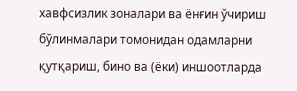хавфсизлик зоналари ва ёнғин ўчириш бўлинмалари томонидан одамларни қутқариш, бино ва (ёки) иншоотларда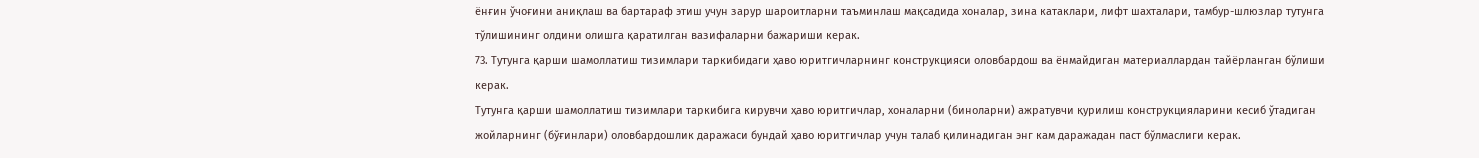ёнғин ўчоғини аниқлаш ва бартараф этиш учун зарур шароитларни таъминлаш мақсадида хоналар, зина катаклари, лифт шахталари, тамбур-шлюзлар тутунга тўлишининг олдини олишга қаратилган вазифаларни бажариши керак.
73. Тутунга қарши шамоллатиш тизимлари таркибидаги ҳаво юритгичларнинг конструкцияси оловбардош ва ёнмайдиган материаллардан тайёрланган бўлиши керак.
Тутунга қарши шамоллатиш тизимлари таркибига кирувчи ҳаво юритгичлар, хоналарни (биноларни) ажратувчи қурилиш конструкцияларини кесиб ўтадиган жойларнинг (бўғинлари) оловбардошлик даражаси бундай ҳаво юритгичлар учун талаб қилинадиган энг кам даражадан паст бўлмаслиги керак.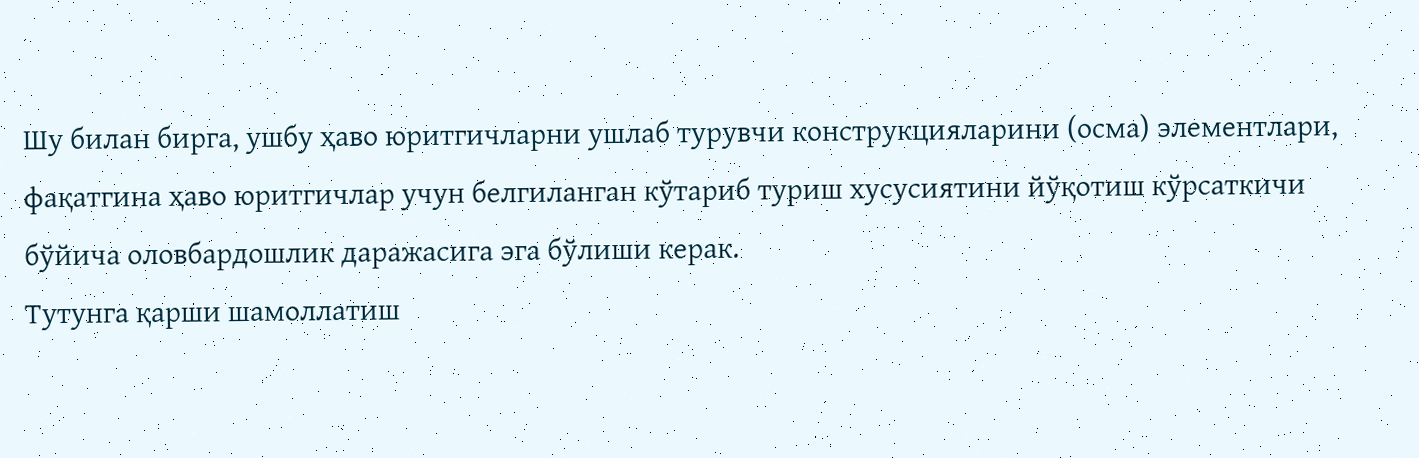Шу билан бирга, ушбу ҳаво юритгичларни ушлаб турувчи конструкцияларини (осма) элементлари, фақатгина ҳаво юритгичлар учун белгиланган кўтариб туриш хусусиятини йўқотиш кўрсаткичи бўйича оловбардошлик даражасига эга бўлиши керак.
Тутунга қарши шамоллатиш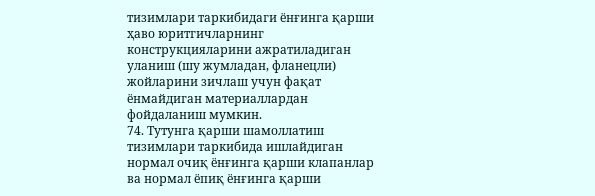тизимлари таркибидаги ёнғинга қарши ҳаво юритгичларнинг конструкцияларини ажратиладиган уланиш (шу жумладан, фланецли) жойларини зичлаш учун фақат ёнмайдиган материаллардан фойдаланиш мумкин.
74. Тутунга қарши шамоллатиш тизимлари таркибида ишлайдиган нормал очиқ ёнғинга қарши клапанлар ва нормал ёпиқ ёнғинга қарши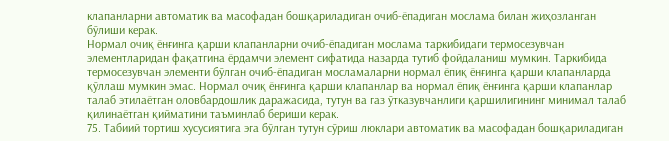клапанларни автоматик ва масофадан бошқариладиган очиб-ёпадиган мослама билан жиҳозланган бўлиши керак.
Нормал очиқ ёнғинга қарши клапанларни очиб-ёпадиган мослама таркибидаги термосезувчан элементларидан фақатгина ёрдамчи элемент сифатида назарда тутиб фойдаланиш мумкин. Таркибида термосезувчан элементи бўлган очиб-ёпадиган мосламаларни нормал ёпиқ ёнғинга қарши клапанларда қўллаш мумкин эмас. Нормал очиқ ёнғинга қарши клапанлар ва нормал ёпиқ ёнғинга қарши клапанлар талаб этилаётган оловбардошлик даражасида, тутун ва газ ўтказувчанлиги қаршилигининг минимал талаб қилинаётган қийматини таъминлаб бериши керак.
75. Табиий тортиш хусусиятига эга бўлган тутун сўриш люклари автоматик ва масофадан бошқариладиган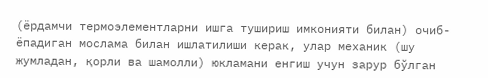(ёрдамчи термоэлементларни ишга тушириш имконияти билан) очиб-ёпадиган мослама билан ишлатилиши керак, улар механик (шу жумладан, қорли ва шамолли) юкламани енгиш учун зарур бўлган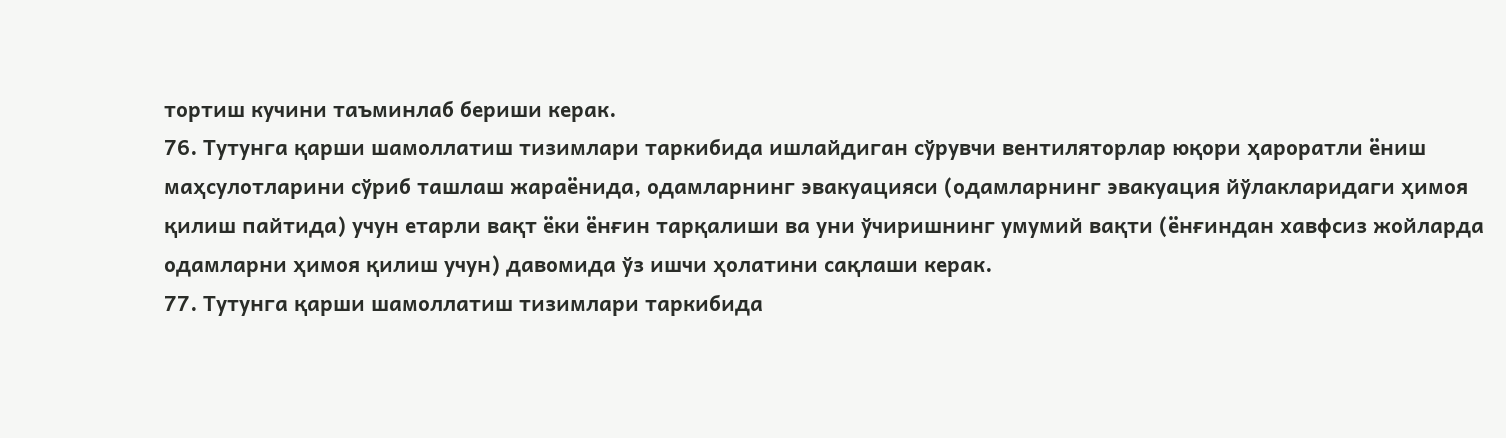тортиш кучини таъминлаб бериши керак.
76. Тутунга қарши шамоллатиш тизимлари таркибида ишлайдиган сўрувчи вентиляторлар юқори ҳароратли ёниш маҳсулотларини сўриб ташлаш жараёнида, одамларнинг эвакуацияси (одамларнинг эвакуация йўлакларидаги ҳимоя қилиш пайтида) учун етарли вақт ёки ёнғин тарқалиши ва уни ўчиришнинг умумий вақти (ёнғиндан хавфсиз жойларда одамларни ҳимоя қилиш учун) давомида ўз ишчи ҳолатини сақлаши керак.
77. Тутунга қарши шамоллатиш тизимлари таркибида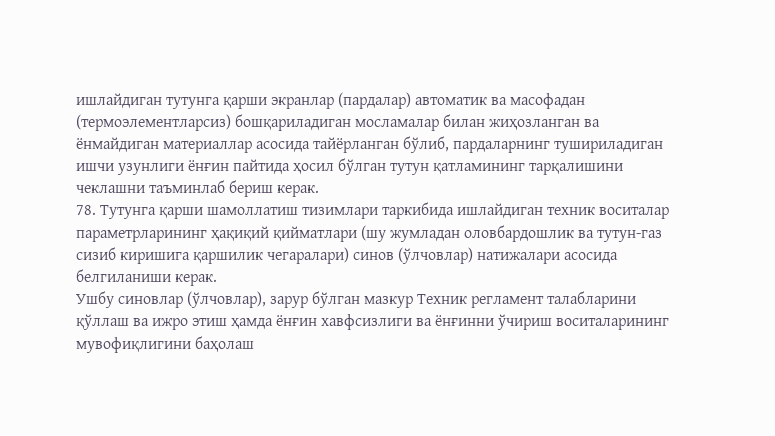ишлайдиган тутунга қарши экранлар (пардалар) автоматик ва масофадан (термоэлементларсиз) бошқариладиган мосламалар билан жиҳозланган ва ёнмайдиган материаллар асосида тайёрланган бўлиб, пардаларнинг тушириладиган ишчи узунлиги ёнғин пайтида ҳосил бўлган тутун қатламининг тарқалишини чеклашни таъминлаб бериш керак.
78. Тутунга қарши шамоллатиш тизимлари таркибида ишлайдиган техник воситалар параметрларининг ҳақиқий қийматлари (шу жумладан оловбардошлик ва тутун-газ сизиб киришига қаршилик чегаралари) синов (ўлчовлар) натижалари асосида белгиланиши керак.
Ушбу синовлар (ўлчовлар), зарур бўлган мазкур Техник регламент талабларини қўллаш ва ижро этиш ҳамда ёнғин хавфсизлиги ва ёнғинни ўчириш воситаларининг мувофиқлигини баҳолаш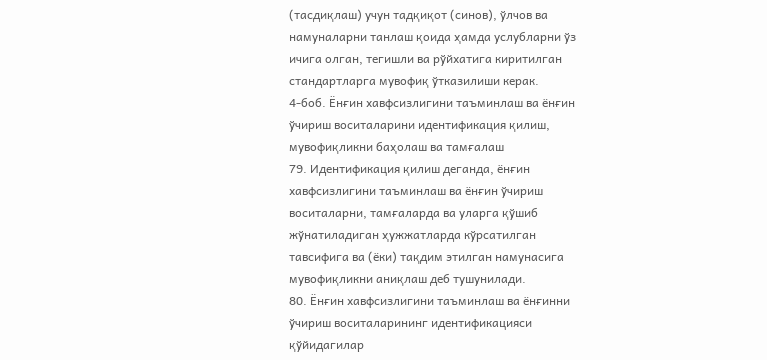(тасдиқлаш) учун тадқиқот (синов), ўлчов ва намуналарни танлаш қоида ҳамда услубларни ўз ичига олган, тегишли ва рўйхатига киритилган стандартларга мувофиқ ўтказилиши керак.
4-боб. Ёнғин хавфсизлигини таъминлаш ва ёнғин ўчириш воситаларини идентификация қилиш, мувофиқликни баҳолаш ва тамғалаш
79. Идентификация қилиш деганда, ёнғин хавфсизлигини таъминлаш ва ёнғин ўчириш воситаларни, тамғаларда ва уларга қўшиб жўнатиладиган ҳужжатларда кўрсатилган тавсифига ва (ёки) тақдим этилган намунасига мувофиқликни аниқлаш деб тушунилади.
80. Ёнғин хавфсизлигини таъминлаш ва ёнғинни ўчириш воситаларининг идентификацияси қўйидагилар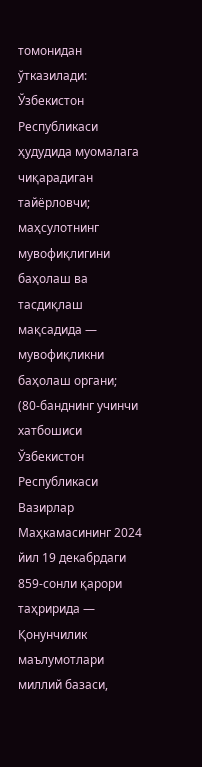томонидан ўтказилади:
Ўзбекистон Республикаси ҳудудида муомалага чиқарадиган тайёрловчи;
маҳсулотнинг мувофиқлигини баҳолаш ва тасдиқлаш мақсадида — мувофиқликни баҳолаш органи;
(80-банднинг учинчи хатбошиси Ўзбекистон Республикаси Вазирлар Маҳкамасининг 2024 йил 19 декабрдаги 859-сонли қарори таҳририда — Қонунчилик маълумотлари миллий базаси,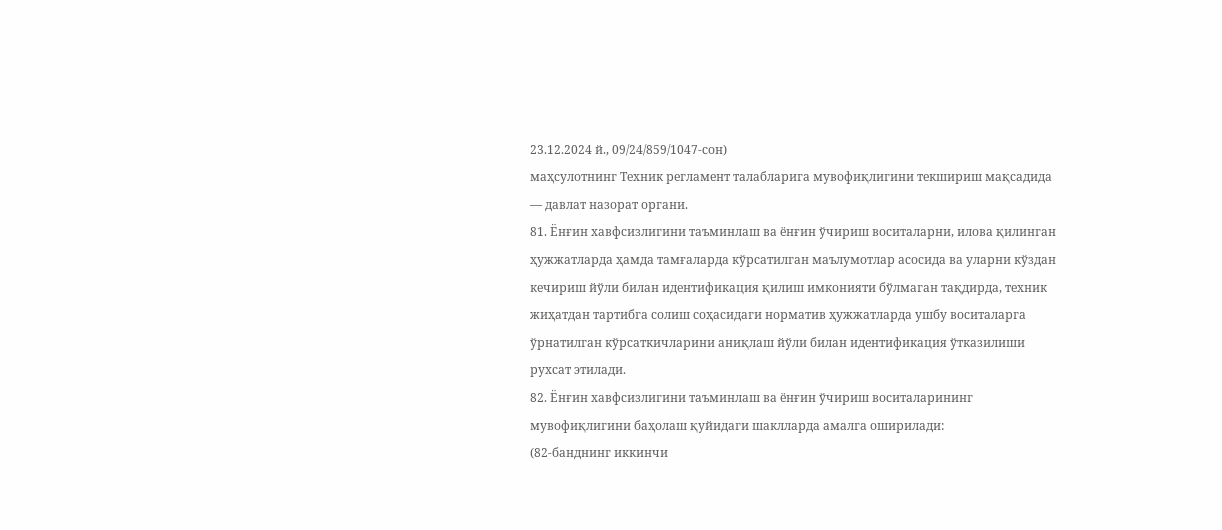23.12.2024 й., 09/24/859/1047-сон)
маҳсулотнинг Техник регламент талабларига мувофиқлигини текшириш мақсадида — давлат назорат органи.
81. Ёнғин хавфсизлигини таъминлаш ва ёнғин ўчириш воситаларни, илова қилинган ҳужжатларда ҳамда тамғаларда кўрсатилган маълумотлар асосида ва уларни кўздан кечириш йўли билан идентификация қилиш имконияти бўлмаган тақдирда, техник жиҳатдан тартибга солиш соҳасидаги норматив ҳужжатларда ушбу воситаларга ўрнатилган кўрсаткичларини аниқлаш йўли билан идентификация ўтказилиши рухсат этилади.
82. Ёнғин хавфсизлигини таъминлаш ва ёнғин ўчириш воситаларининг мувофиқлигини баҳолаш қуйидаги шаклларда амалга оширилади:
(82-банднинг иккинчи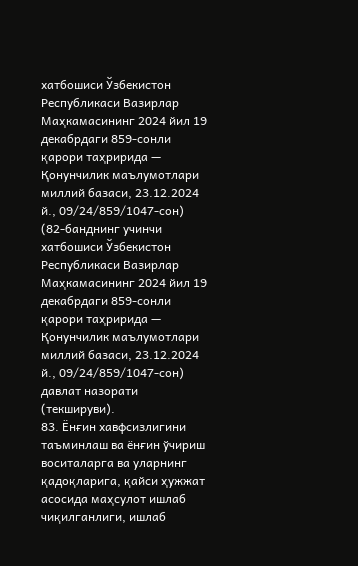хатбошиси Ўзбекистон Республикаси Вазирлар Маҳкамасининг 2024 йил 19 декабрдаги 859-сонли қарори таҳририда — Қонунчилик маълумотлари миллий базаси, 23.12.2024 й., 09/24/859/1047-сон)
(82-банднинг учинчи хатбошиси Ўзбекистон Республикаси Вазирлар Маҳкамасининг 2024 йил 19 декабрдаги 859-сонли қарори таҳририда — Қонунчилик маълумотлари миллий базаси, 23.12.2024 й., 09/24/859/1047-сон)
давлат назорати (текшируви).
83. Ёнғин хавфсизлигини таъминлаш ва ёнғин ўчириш воситаларга ва уларнинг қадоқларига, қайси ҳужжат асосида маҳсулот ишлаб чиқилганлиги, ишлаб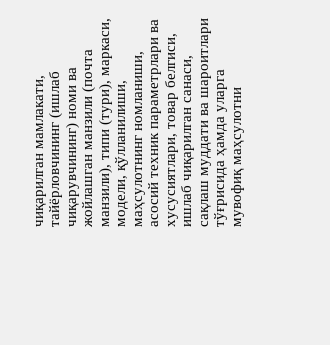чиқарилган мамлакати, тайёрловчининг (ишлаб чиқарувчининг) номи ва жойлашган манзили (почта манзили), типи (тури), маркаси, модели, қўлланилиши, маҳсулотнинг номланиши, асосий техник параметрлари ва хусусиятлари, товар белгиси, ишлаб чиқарилган санаси, сақлаш муддати ва шароитлари тўғрисида ҳамда уларга мувофиқ маҳсулотни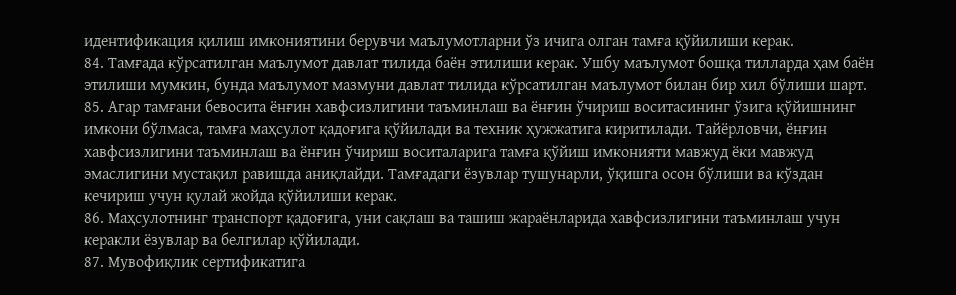идентификация қилиш имкониятини берувчи маълумотларни ўз ичига олган тамға қўйилиши керак.
84. Тамғада кўрсатилган маълумот давлат тилида баён этилиши керак. Ушбу маълумот бошқа тилларда ҳам баён этилиши мумкин, бунда маълумот мазмуни давлат тилида кўрсатилган маълумот билан бир хил бўлиши шарт.
85. Агар тамғани бевосита ёнғин хавфсизлигини таъминлаш ва ёнғин ўчириш воситасининг ўзига қўйишнинг имкони бўлмаса, тамға маҳсулот қадоғига қўйилади ва техник ҳужжатига киритилади. Тайёрловчи, ёнғин хавфсизлигини таъминлаш ва ёнғин ўчириш воситаларига тамға қўйиш имконияти мавжуд ёки мавжуд эмаслигини мустақил равишда аниқлайди. Тамғадаги ёзувлар тушунарли, ўқишга осон бўлиши ва кўздан кечириш учун қулай жойда қўйилиши керак.
86. Маҳсулотнинг транспорт қадоғига, уни сақлаш ва ташиш жараёнларида хавфсизлигини таъминлаш учун керакли ёзувлар ва белгилар қўйилади.
87. Мувофиқлик сертификатига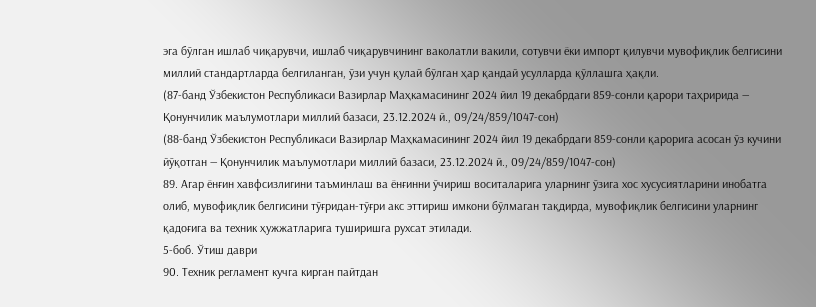эга бўлган ишлаб чиқарувчи, ишлаб чиқарувчининг ваколатли вакили, сотувчи ёки импорт қилувчи мувофиқлик белгисини миллий стандартларда белгиланган, ўзи учун қулай бўлган ҳар қандай усулларда қўллашга ҳақли.
(87-банд Ўзбекистон Республикаси Вазирлар Маҳкамасининг 2024 йил 19 декабрдаги 859-сонли қарори таҳририда — Қонунчилик маълумотлари миллий базаси, 23.12.2024 й., 09/24/859/1047-сон)
(88-банд Ўзбекистон Республикаси Вазирлар Маҳкамасининг 2024 йил 19 декабрдаги 859-сонли қарорига асосан ўз кучини йўқотган — Қонунчилик маълумотлари миллий базаси, 23.12.2024 й., 09/24/859/1047-сон)
89. Агар ёнғин хавфсизлигини таъминлаш ва ёнғинни ўчириш воситаларига уларнинг ўзига хос хусусиятларини инобатга олиб, мувофиқлик белгисини тўғридан-тўғри акс эттириш имкони бўлмаган тақдирда, мувофиқлик белгисини уларнинг қадоғига ва техник ҳужжатларига туширишга рухсат этилади.
5-боб. Ўтиш даври
90. Техник регламент кучга кирган пайтдан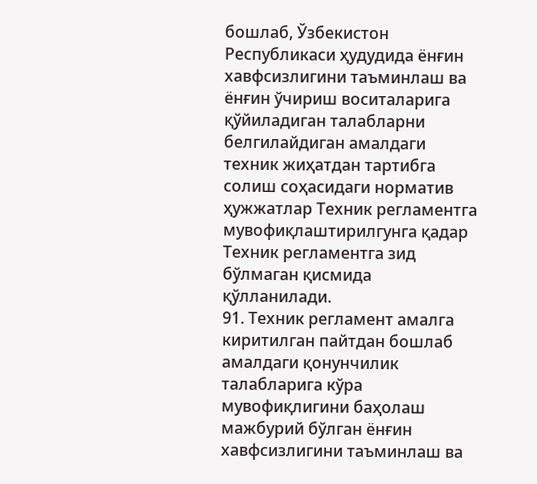бошлаб, Ўзбекистон Республикаси ҳудудида ёнғин хавфсизлигини таъминлаш ва ёнғин ўчириш воситаларига қўйиладиган талабларни белгилайдиган амалдаги техник жиҳатдан тартибга солиш соҳасидаги норматив ҳужжатлар Техник регламентга мувофиқлаштирилгунга қадар Техник регламентга зид бўлмаган қисмида қўлланилади.
91. Техник регламент амалга киритилган пайтдан бошлаб амалдаги қонунчилик талабларига кўра мувофиқлигини баҳолаш мажбурий бўлган ёнғин хавфсизлигини таъминлаш ва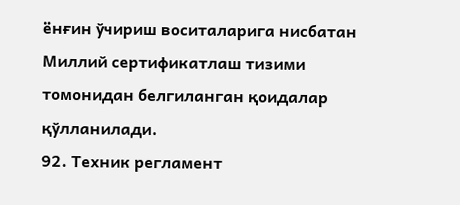ёнғин ўчириш воситаларига нисбатан Миллий сертификатлаш тизими томонидан белгиланган қоидалар қўлланилади.
92. Техник регламент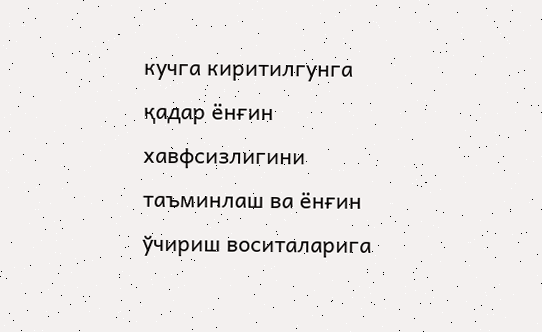кучга киритилгунга қадар ёнғин хавфсизлигини таъминлаш ва ёнғин ўчириш воситаларига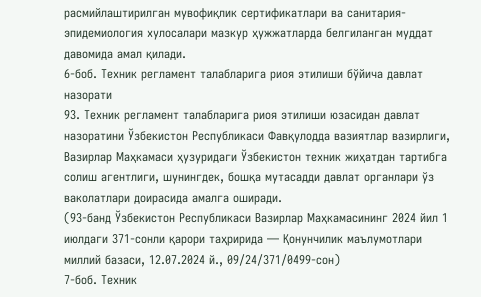расмийлаштирилган мувофиқлик сертификатлари ва санитария-эпидемиология хулосалари мазкур ҳужжатларда белгиланган муддат давомида амал қилади.
6-боб. Техник регламент талабларига риоя этилиши бўйича давлат назорати
93. Техник регламент талабларига риоя этилиши юзасидан давлат назоратини Ўзбекистон Республикаси Фавқулодда вазиятлар вазирлиги, Вазирлар Маҳкамаси ҳузуридаги Ўзбекистон техник жиҳатдан тартибга солиш агентлиги, шунингдек, бошқа мутасадди давлат органлари ўз ваколатлари доирасида амалга оширади.
(93-банд Ўзбекистон Республикаси Вазирлар Маҳкамасининг 2024 йил 1 июлдаги 371-сонли қарори таҳририда — Қонунчилик маълумотлари миллий базаси, 12.07.2024 й., 09/24/371/0499-сон)
7-боб. Техник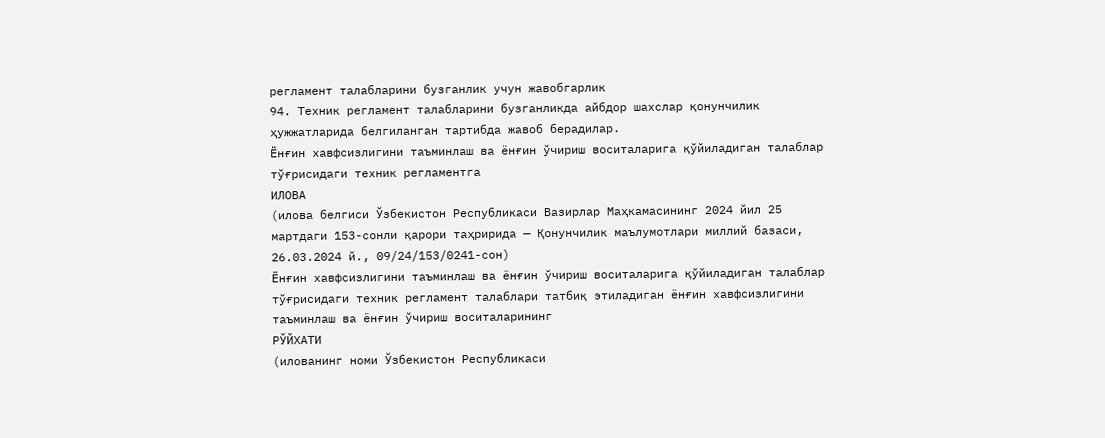регламент талабларини бузганлик учун жавобгарлик
94. Техник регламент талабларини бузганликда айбдор шахслар қонунчилик ҳужжатларида белгиланган тартибда жавоб берадилар.
Ёнғин хавфсизлигини таъминлаш ва ёнғин ўчириш воситаларига қўйиладиган талаблар тўғрисидаги техник регламентга
ИЛОВА
(илова белгиси Ўзбекистон Республикаси Вазирлар Маҳкамасининг 2024 йил 25 мартдаги 153-сонли қарори таҳририда — Қонунчилик маълумотлари миллий базаси, 26.03.2024 й., 09/24/153/0241-сон)
Ёнғин хавфсизлигини таъминлаш ва ёнғин ўчириш воситаларига қўйиладиган талаблар тўғрисидаги техник регламент талаблари татбиқ этиладиган ёнғин хавфсизлигини таъминлаш ва ёнғин ўчириш воситаларининг
РЎЙХАТИ
(илованинг номи Ўзбекистон Республикаси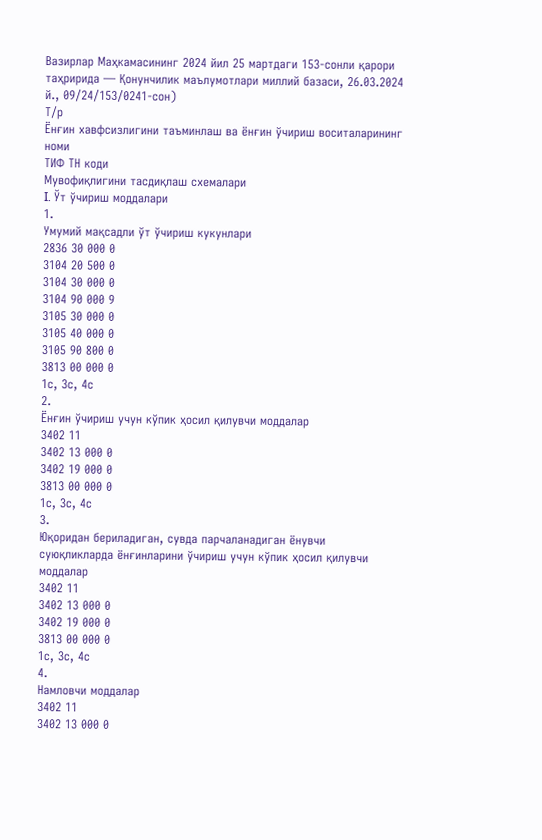Вазирлар Маҳкамасининг 2024 йил 25 мартдаги 153-сонли қарори таҳририда — Қонунчилик маълумотлари миллий базаси, 26.03.2024 й., 09/24/153/0241-сон)
Т/р
Ёнғин хавфсизлигини таъминлаш ва ёнғин ўчириш воситаларининг номи
ТИФ ТН коди
Мувофиқлигини тасдиқлаш схемалари
I. Ўт ўчириш моддалари
1.
Умумий мақсадли ўт ўчириш кукунлари
2836 30 000 0
3104 20 500 0
3104 30 000 0
3104 90 000 9
3105 30 000 0
3105 40 000 0
3105 90 800 0
3813 00 000 0
1с, 3с, 4с
2.
Ёнғин ўчириш учун кўпик ҳосил қилувчи моддалар
3402 11
3402 13 000 0
3402 19 000 0
3813 00 000 0
1с, 3с, 4с
3.
Юқоридан бериладиган, сувда парчаланадиган ёнувчи суюқликларда ёнғинларини ўчириш учун кўпик ҳосил қилувчи моддалар
3402 11
3402 13 000 0
3402 19 000 0
3813 00 000 0
1с, 3с, 4с
4.
Намловчи моддалар
3402 11
3402 13 000 0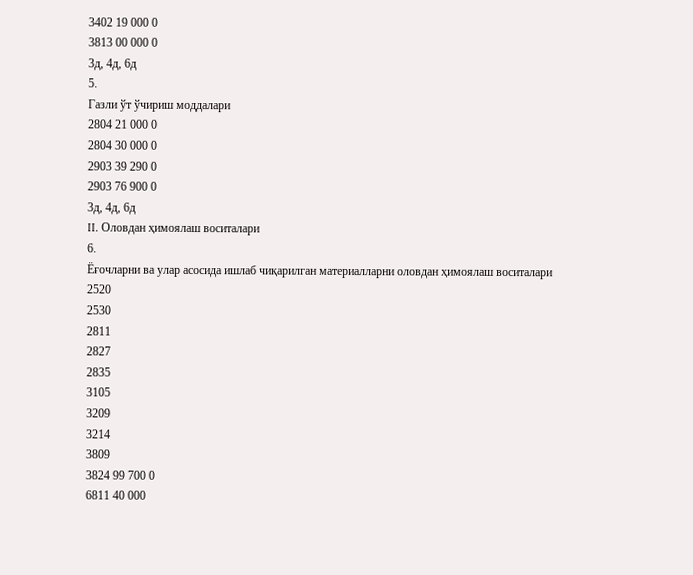3402 19 000 0
3813 00 000 0
3д, 4д, 6д
5.
Газли ўт ўчириш моддалари
2804 21 000 0
2804 30 000 0
2903 39 290 0
2903 76 900 0
3д, 4д, 6д
II. Оловдан ҳимоялаш воситалари
6.
Ёғочларни ва улар асосида ишлаб чиқарилган материалларни оловдан ҳимоялаш воситалари
2520
2530
2811
2827
2835
3105
3209
3214
3809
3824 99 700 0
6811 40 000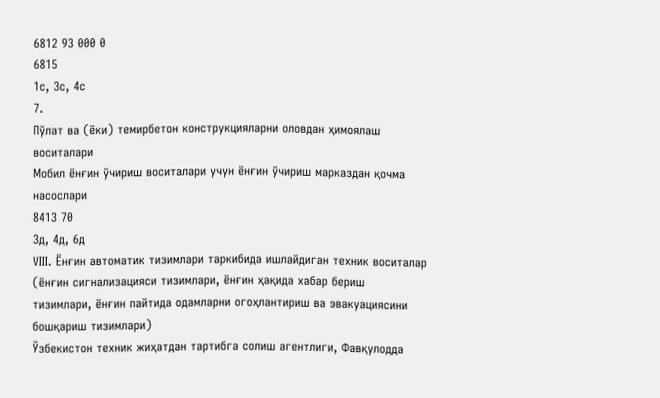6812 93 000 0
6815
1с, 3с, 4с
7.
Пўлат ва (ёки) темирбетон конструкцияларни оловдан ҳимоялаш воситалари
Мобил ёнғин ўчириш воситалари учун ёнғин ўчириш марказдан қочма насослари
8413 70
3д, 4д, 6д
VIII. Ёнғин автоматик тизимлари таркибида ишлайдиган техник воситалар (ёнғин сигнализацияси тизимлари, ёнғин ҳақида хабар бериш тизимлари, ёнғин пайтида одамларни огоҳлантириш ва эвакуациясини бошқариш тизимлари)
Ўзбекистон техник жиҳатдан тартибга солиш агентлиги, Фавқулодда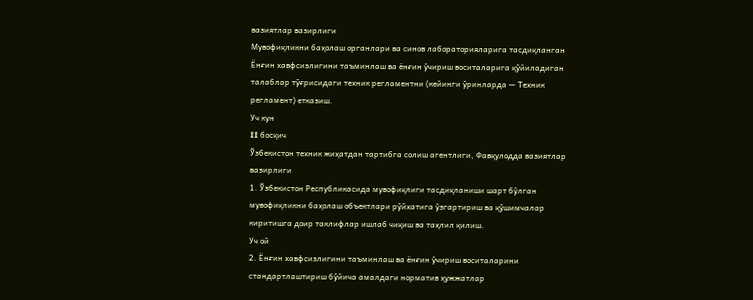вазиятлар вазирлиги
Мувофиқликни баҳолаш органлари ва синов лабораторияларига тасдиқланган Ёнғин хавфсизлигини таъминлаш ва ёнғин ўчириш воситаларига қўйиладиган талаблар тўғрисидаги техник регламентни (кейинги ўринларда — Техник регламент) етказиш.
Уч кун
II босқич
Ўзбекистон техник жиҳатдан тартибга солиш агентлиги, Фавқулодда вазиятлар вазирлиги
1. Ўзбекистон Республикасида мувофиқлиги тасдиқланиши шарт бўлган мувофиқликни баҳолаш объектлари рўйхатига ўзгартириш ва қўшимчалар киритишга доир таклифлар ишлаб чиқиш ва таҳлил қилиш.
Уч ой
2. Ёнғин хавфсизлигини таъминлаш ва ёнғин ўчириш воситаларини стандартлаштириш бўйича амалдаги норматив ҳужжатлар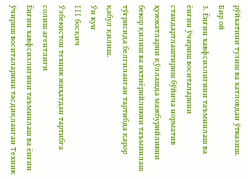рўйхатини тузиш ва хатловдан ўтказиш.
Бир ой
3. Ёнғин хавфсизлигини таъминлаш ва ёнғин ўчириш воситаларини стандартлаштириш бўйича норматив ҳужжатларни қўллашда мажбурийликни бекор қилиш ва ихтиёрийликни таъминлаш тўғрисида белгиланган тартибда қарор қабул қилиш.
Ўн кун
III босқич
Ўзбекистон техник жиҳатдан тартибга солиш агентлиги
Ёнғин хавфсизлигини таъминлаш ва ёнғин ўчириш воситаларини тасдиқланган Техник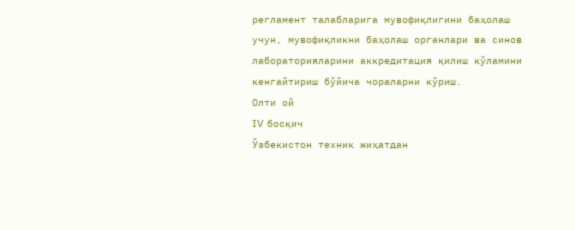регламент талабларига мувофиқлигини баҳолаш учун, мувофиқликни баҳолаш органлари ва синов лабораторияларини аккредитация қилиш кўламини кенгайтириш бўйича чораларни кўриш.
Олти ой
IV босқич
Ўзбекистон техник жиҳатдан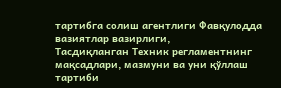тартибга солиш агентлиги Фавқулодда вазиятлар вазирлиги,
Тасдиқланган Техник регламентнинг мақсадлари, мазмуни ва уни қўллаш тартиби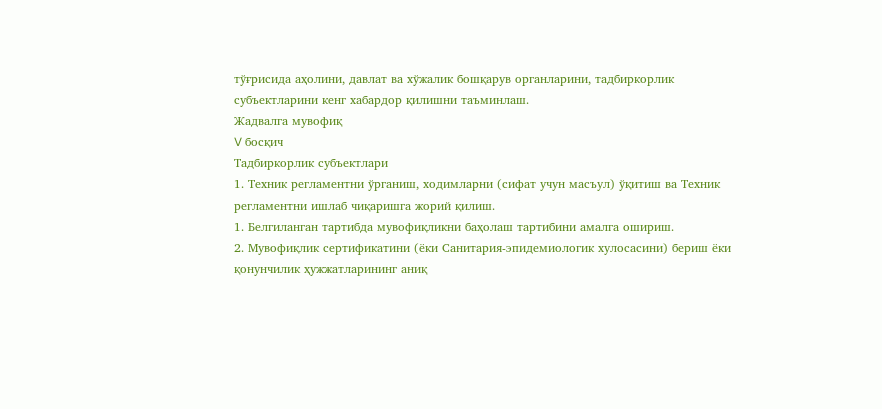тўғрисида аҳолини, давлат ва хўжалик бошқарув органларини, тадбиркорлик субъектларини кенг хабардор қилишни таъминлаш.
Жадвалга мувофиқ
V босқич
Тадбиркорлик субъектлари
1. Техник регламентни ўрганиш, ходимларни (сифат учун масъул) ўқитиш ва Техник регламентни ишлаб чиқаришга жорий қилиш.
1. Белгиланган тартибда мувофиқликни баҳолаш тартибини амалга ошириш.
2. Мувофиқлик сертификатини (ёки Санитария-эпидемиологик хулосасини) бериш ёки қонунчилик ҳужжатларининг аниқ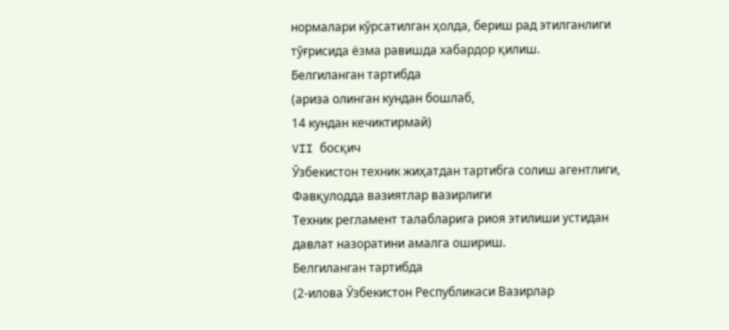нормалари кўрсатилган ҳолда, бериш рад этилганлиги тўғрисида ёзма равишда хабардор қилиш.
Белгиланган тартибда
(ариза олинган кундан бошлаб,
14 кундан кечиктирмай)
VII босқич
Ўзбекистон техник жиҳатдан тартибга солиш агентлиги, Фавқулодда вазиятлар вазирлиги
Техник регламент талабларига риоя этилиши устидан давлат назоратини амалга ошириш.
Белгиланган тартибда
(2-илова Ўзбекистон Республикаси Вазирлар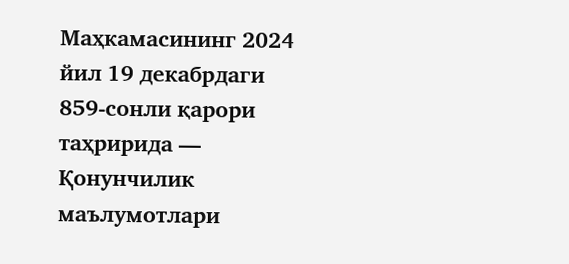Маҳкамасининг 2024 йил 19 декабрдаги 859-сонли қарори таҳририда — Қонунчилик маълумотлари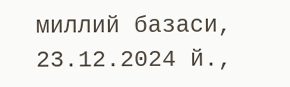миллий базаси, 23.12.2024 й.,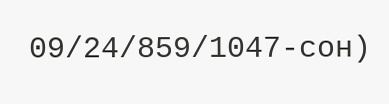09/24/859/1047-сон)